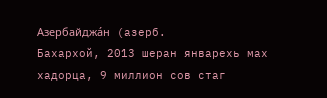Азербайджа́н (азерб.
Бахархой, 2013 шеран январехь мах хадорца, 9 миллион сов стаг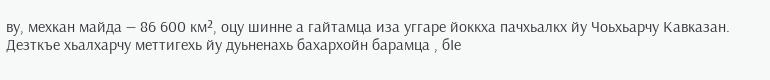ву, мехкан майда — 86 600 км², оцу шинне а гайтамца иза уггаре йоккха пачхьалкх йу Чоьхьарчу Кавказан. Дезткъе хьалхарчу меттигехь йу дуьненахь бахархойн барамца , бIе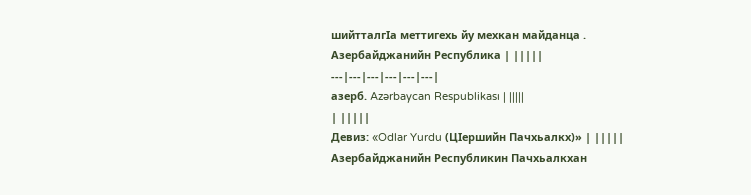шийтталгIа меттигехь йу мехкан майданца .
Азербайджанийн Республика | |||||
---|---|---|---|---|---|
азерб. Azərbaycan Respublikası | |||||
| |||||
Девиз: «Odlar Yurdu (ЦIершийн Пачхьалкх)» | |||||
Азербайджанийн Республикин Пачхьалкхан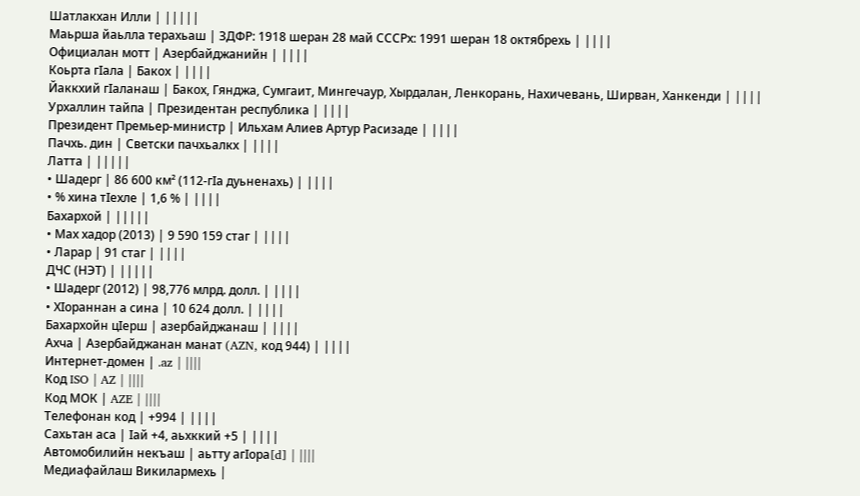Шатлакхан Илли | |||||
Маьрша йаьлла терахьаш | ЗДФР: 1918 шеран 28 май СССРх: 1991 шеран 18 октябрехь | ||||
Официалан мотт | Азербайджанийн | ||||
Коьрта гӀала | Бакох | ||||
Йаккхий гӀаланаш | Бакох, Гянджа, Сумгаит, Мингечаур, Хырдалан, Ленкорань, Нахичевань, Ширван, Ханкенди | ||||
Урхаллин тайпа | Президентан республика | ||||
Президент Премьер-министр | Ильхам Алиев Артур Расизаде | ||||
Пачхь. дин | Светски пачхьалкх | ||||
Латта | |||||
• Шадерг | 86 600 км² (112-гӀа дуьненахь) | ||||
• % хина тӀехле | 1,6 % | ||||
Бахархой | |||||
• Мах хадор (2013) | 9 590 159 стаг | ||||
• Ларар | 91 стаг | ||||
ДЧС (НЭТ) | |||||
• Шадерг (2012) | 98,776 млрд. долл. | ||||
• ХӀораннан а сина | 10 624 долл. | ||||
Бахархойн цӀерш | азербайджанаш | ||||
Ахча | Азербайджанан манат (AZN, код 944) | ||||
Интернет-домен | .az | ||||
Код ISO | AZ | ||||
Код МОК | AZE | ||||
Телефонан код | +994 | ||||
Сахьтан аса | Ӏай +4, аьхккий +5 | ||||
Автомобилийн некъаш | аьтту агӀора[d] | ||||
Медиафайлаш Викилармехь |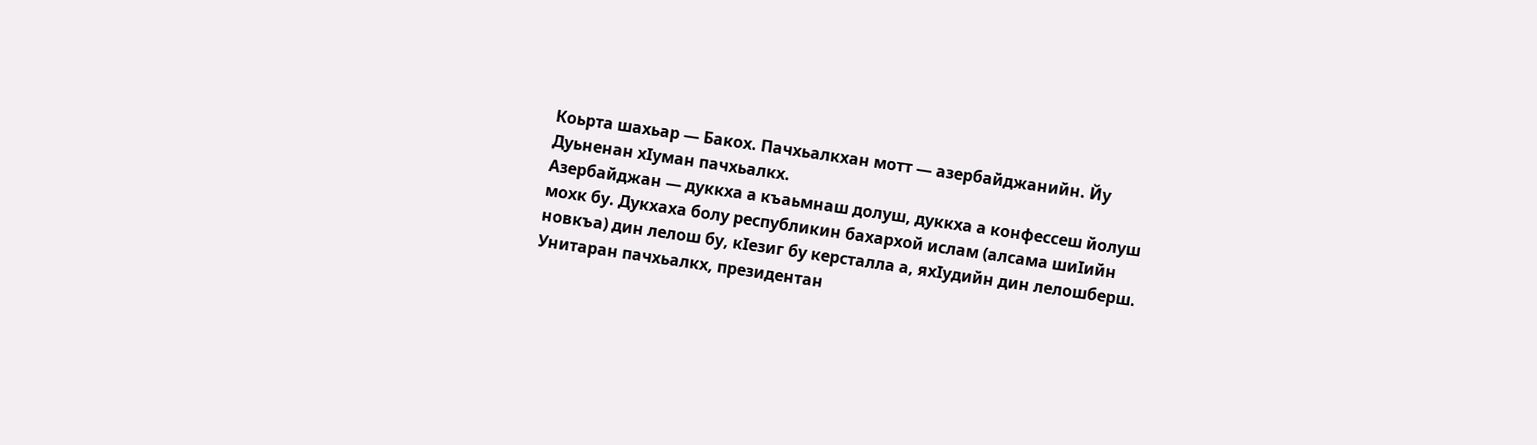Коьрта шахьар — Бакох. Пачхьалкхан мотт — азербайджанийн. Йу Дуьненан хIуман пачхьалкх.
Азербайджан — дуккха а къаьмнаш долуш, дуккха а конфессеш йолуш мохк бу. Дукхаха болу республикин бахархой ислам (алсама шиIийн новкъа) дин лелош бу, кIезиг бу керсталла а, яхIудийн дин лелошберш.
Унитаран пачхьалкх, президентан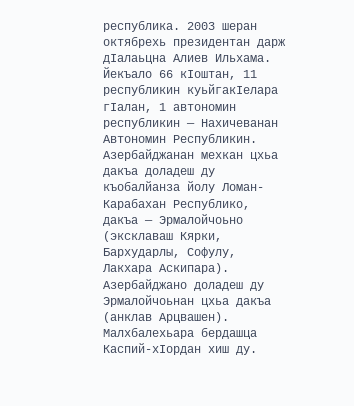республика. 2003 шеран октябрехь президентан дарж дIалаьцна Алиев Ильхама. Йекъало 66 кIоштан, 11 республикин куьйгакIелара гIалан, 1 автономин республикин — Нахичеванан Автономин Республикин. Азербайджанан мехкан цхьа дакъа доладеш ду къобалйанза йолу Ломан-Карабахан Республико, дакъа — Эрмалойчоьно (эксклаваш Кярки, Бархударлы, Софулу, Лакхара Аскипара). Азербайджано доладеш ду Эрмалойчоьнан цхьа дакъа (анклав Арцвашен).
Малхбалехьара бердашца Каспий-хӀордан хиш ду.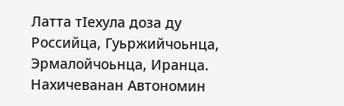Латта тIехула доза ду Российца, Гуьржийчоьнца, Эрмалойчоьнца, Иранца. Нахичеванан Автономин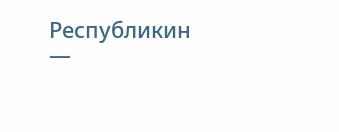Республикин —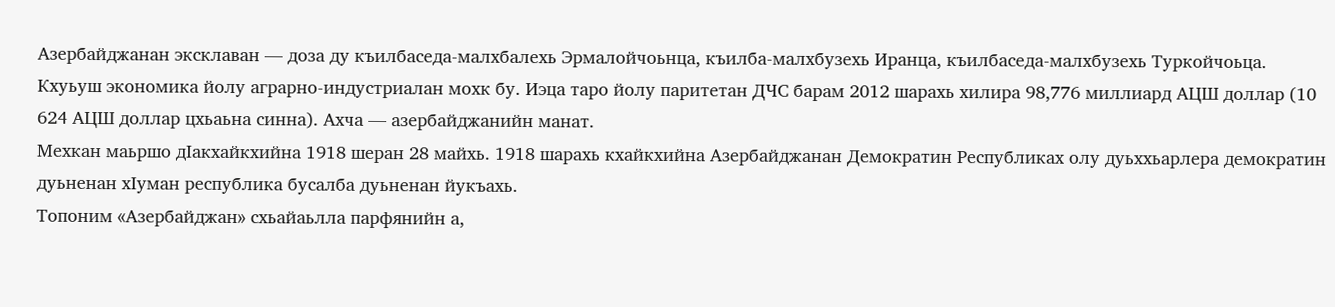Азербайджанан эксклаван — доза ду къилбаседа-малхбалехь Эрмалойчоьнца, къилба-малхбузехь Иранца, къилбаседа-малхбузехь Туркойчоьца.
Кхуьуш экономика йолу аграрно-индустриалан мохк бу. Иэца таро йолу паритетан ДЧС барам 2012 шарахь хилира 98,776 миллиард АЦШ доллар (10 624 АЦШ доллар цхьаьна синна). Ахча — азербайджанийн манат.
Мехкан маьршо дIакхайкхийна 1918 шеран 28 майхь. 1918 шарахь кхайкхийна Азербайджанан Демократин Республиках олу дуьххьарлера демократин дуьненан хIуман республика бусалба дуьненан йукъахь.
Топоним «Азербайджан» схьайаьлла парфянийн а,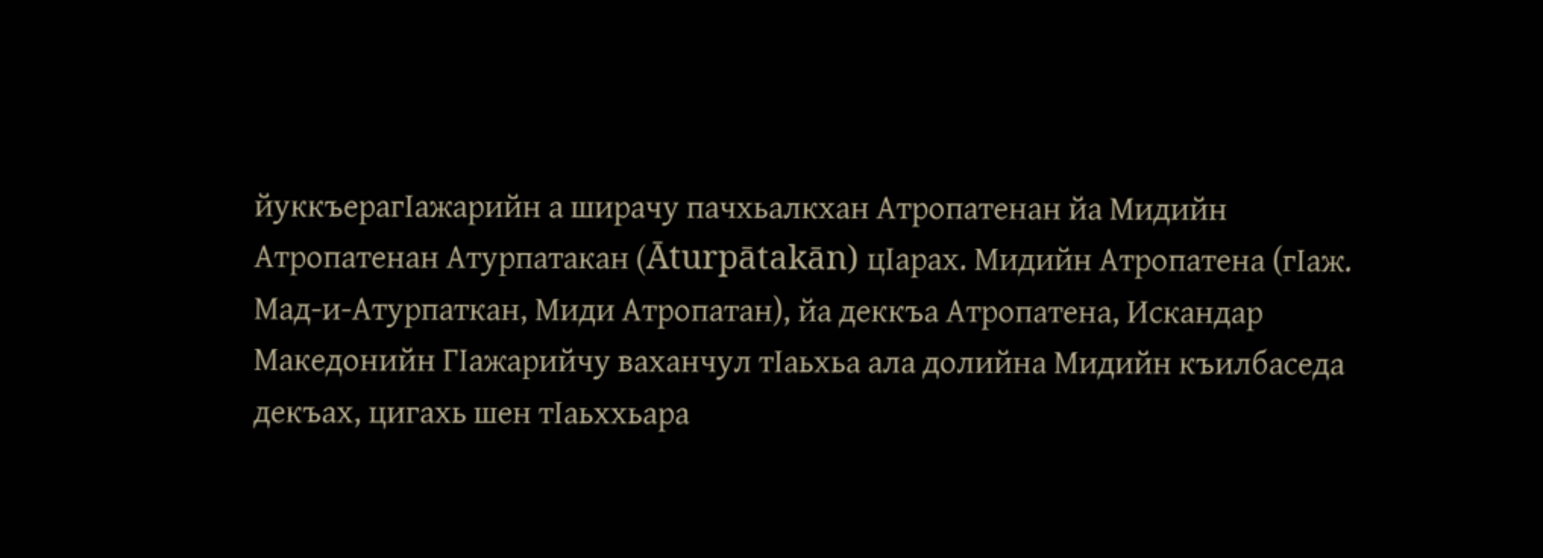йуккъерагIажарийн а ширачу пачхьалкхан Атропатенан йа Мидийн Атропатенан Атурпатакан (Āturpātakān) цIарах. Мидийн Атропатена (гӀаж. Мад-и-Атурпаткан, Миди Атропатан), йа деккъа Атропатена, Искандар Македонийн ГIажарийчу ваханчул тIаьхьа ала долийна Мидийн къилбаседа декъах, цигахь шен тIаьххьара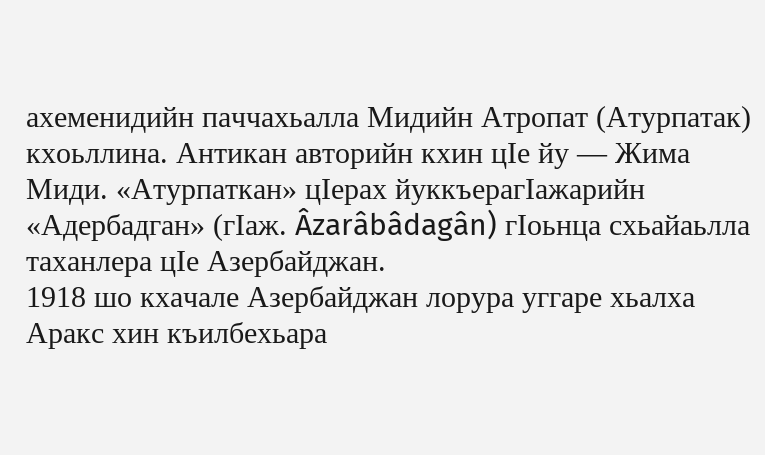ахеменидийн паччахьалла Мидийн Атропат (Атурпатак) кхоьллина. Антикан авторийн кхин цIе йу — Жима Миди. «Атурпаткан» цIерах йуккъерагIажарийн «Адербадган» (гӀаж. Âzarâbâdagân) гIоьнца схьайаьлла таханлера цIе Азербайджан.
1918 шо кхачале Азербайджан лорура уггаре хьалха Аракс хин къилбехьара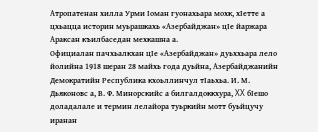Атропатенан хилла Урми Iоман гуонахьара мохк, хIетте а цхьацца историн муьрашкахь «Азербайджан» цIе йаржара Араксан къилбаседан мехкашна а.
Официалан пачхьалкхан цIе «Азербайджан» дуьххьара лело йолийна 1918 шеран 28 майхь года дуьйна, Азербайджанийн Демократийн Республика кхоьллинчул тIаьхьа. И. М. Дьяконовс а, В. Ф. Минорскийс а билгалдоккхура, XX бIешо доладалале и термин лелайора туьркийн мотт буьйцучу иранан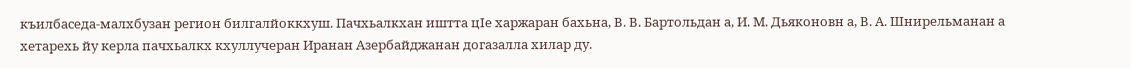къилбаседа-малхбузан регион билгалйоккхуш. Пачхьалкхан иштта цIе харжаран бахьна, В. В. Бартольдан а, И. М. Дьяконовн а, В. А. Шнирельманан а хетарехь йу керла пачхьалкх кхуллучеран Иранан Азербайджанан догазалла хилар ду.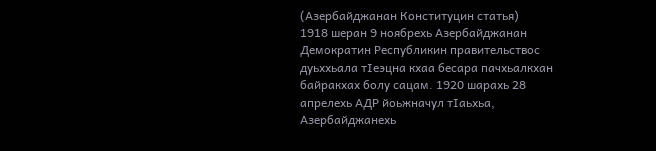(Азербайджанан Конституцин статья)
1918 шеран 9 ноябрехь Азербайджанан Демократин Республикин правительствос дуьххьала тIеэцна кхаа бесара пачхьалкхан байракхах болу сацам. 1920 шарахь 28 апрелехь АДР йоьжначул тIаьхьа, Азербайджанехь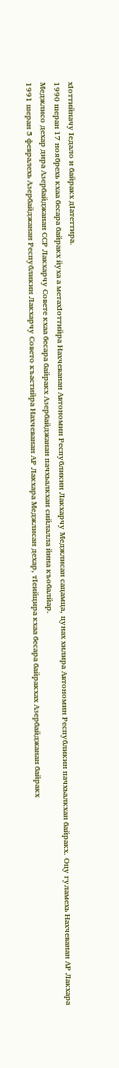хIоттийначу Iедало и байракх дIатеттира.
1990 шеран 17 ноябрехь кхаа бесара байракх йуха а метахIоттийра Нахчеванан Автономин Республикин Лакхарчу Меджлисан сацамца, цунах хилира Автономин Республикин пачхьалкхан байракх. Оцу гуламехь Нахчеванан АР Лакхара Меджлисо дехар дира Азербайджанан ССР Лакхарчу Совете кхаа бесара байракх Азербайджанан пачхьалкхан сийлалла йина къобалйар.
1991 шеран 5 февралехь Азербайджанан Республикин Лакхарчу Совето къастийра Нахчеванан АР Лакхара Меджлисан дехар, тIеийцира кхаа бесара байракхах Азербайджанан байракх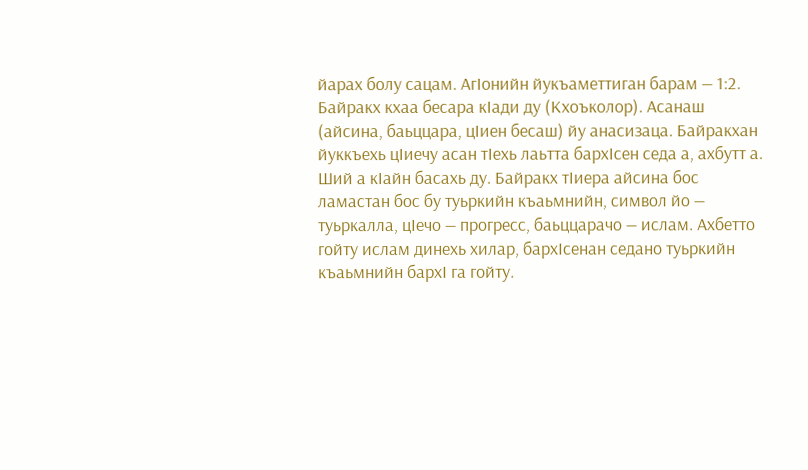йарах болу сацам. АгIонийн йукъаметтиган барам — 1:2. Байракх кхаа бесара кIади ду (Кхоъколор). Асанаш (айсина, баьццара, цIиен бесаш) йу анасизаца. Байракхан йуккъехь цIиечу асан тIехь лаьтта бархIсен седа а, ахбутт а. Ший а кIайн басахь ду. Байракх тIиера айсина бос ламастан бос бу туьркийн къаьмнийн, символ йо — туьркалла, цIечо — прогресс, баьццарачо — ислам. Ахбетто гойту ислам динехь хилар, бархIсенан седано туьркийн къаьмнийн бархI га гойту.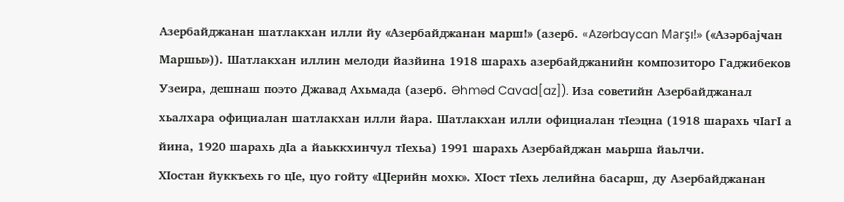Азербайджанан шатлакхан илли йу «Азербайджанан марш!» (азерб. «Azərbaycan Marşı!» («Азәрбајҹан Маршы»)). Шатлакхан иллин мелоди йазйина 1918 шарахь азербайджанийн композиторо Гаджибеков Узеира, дешнаш поэто Джавад Ахьмада (азерб. Əhməd Cavad[az]). Иза советийн Азербайджанал хьалхара официалан шатлакхан илли йара. Шатлакхан илли официалан тIеэцна (1918 шарахь чIагI а йина, 1920 шарахь дIа а йаьккхинчул тIехьа) 1991 шарахь Азербайджан маьрша йаьлчи.
ХIостан йуккъехь го цIе, цуо гойту «ЦIерийн мохк». ХIост тIехь лелийна басарш, ду Азербайджанан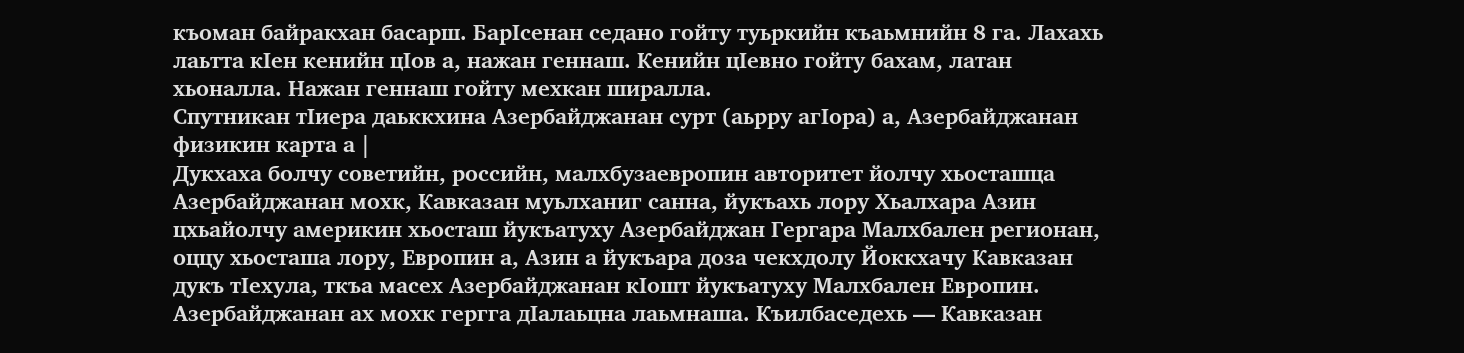къоман байракхан басарш. БарIсенан седано гойту туьркийн къаьмнийн 8 га. Лахахь лаьтта кIен кенийн цIов а, нажан геннаш. Кенийн цIевно гойту бахам, латан хьоналла. Нажан геннаш гойту мехкан ширалла.
Спутникан тIиера даьккхина Азербайджанан сурт (аьрру агIора) а, Азербайджанан физикин карта а |
Дукхаха болчу советийн, российн, малхбузаевропин авторитет йолчу хьосташца Азербайджанан мохк, Кавказан муьлханиг санна, йукъахь лору Хьалхара Азин цхьайолчу америкин хьосташ йукъатуху Азербайджан Гергара Малхбален регионан, оццу хьосташа лору, Европин а, Азин а йукъара доза чекхдолу Йоккхачу Кавказан дукъ тIехула, ткъа масех Азербайджанан кIошт йукъатуху Малхбален Европин.
Азербайджанан ах мохк гергга дIалаьцна лаьмнаша. Къилбаседехь — Кавказан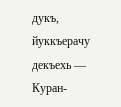дукъ, йуккъерачу декъехь — Куран-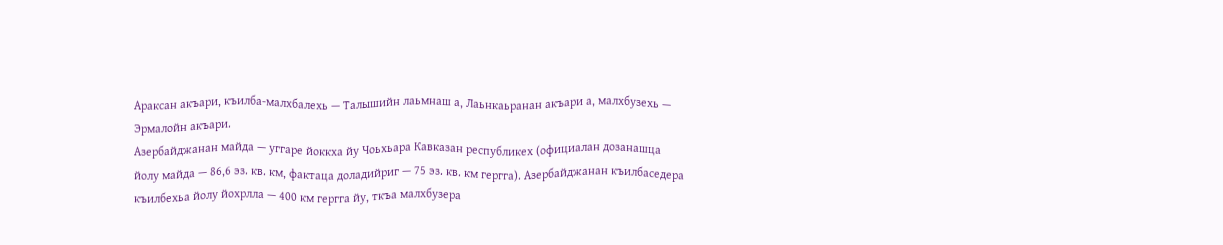Араксан акъари, къилба-малхбалехь — Талышийн лаьмнаш а, Лаьнкаьранан акъари а, малхбузехь — Эрмалойн акъари.
Азербайджанан майда — уггаре йоккха йу Чоьхьара Кавказан республикех (официалан дозанашца йолу майда — 86,6 эз. кв. км, фактаца доладийриг — 75 эз. кв. км гергга). Азербайджанан къилбаседера къилбехьа йолу йохрлла — 400 км гергга йу, ткъа малхбузера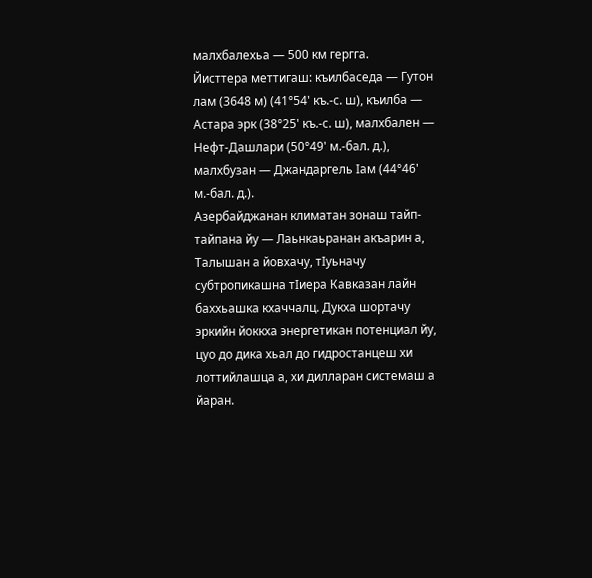малхбалехьа — 500 км гергга.
Йисттера меттигаш: къилбаседа — Гутон лам (3648 м) (41°54' къ.-с. ш), къилба — Астара эрк (38°25' къ.-с. ш), малхбален — Нефт-Дашлари (50°49' м.-бал. д.), малхбузан — Джандаргель Iам (44°46' м.-бал. д.).
Азербайджанан климатан зонаш тайп-тайпана йу — Лаьнкаьранан акъарин а, Талышан а йовхачу, тIуьначу субтропикашна тIиера Кавказан лайн баххьашка кхаччалц. Дукха шортачу эркийн йоккха энергетикан потенциал йу, цуо до дика хьал до гидростанцеш хи лоттийлашца а, хи дилларан системаш а йаран.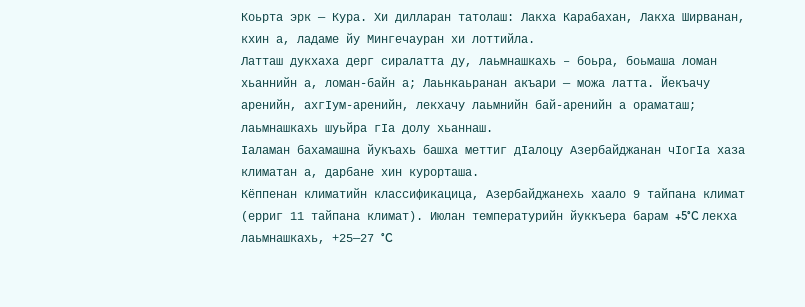Коьрта эрк — Кура. Хи дилларан татолаш: Лакха Карабахан, Лакха Ширванан, кхин а, ладаме йу Мингечауран хи лоттийла.
Латташ дукхаха дерг сиралатта ду, лаьмнашкахь – боьра, боьмаша ломан хьаннийн а, ломан-байн а; Лаьнкаьранан акъари — можа латта. Йекъачу аренийн, ахгIум-аренийн, лекхачу лаьмнийн бай-аренийн а ораматаш; лаьмнашкахь шуьйра гIа долу хьаннаш.
Iаламан бахамашна йукъахь башха меттиг дIалоцу Азербайджанан чIогIа хаза климатан а, дарбане хин курорташа.
Кёппенан климатийн классификацица, Азербайджанехь хаало 9 тайпана климат (ерриг 11 тайпана климат). Июлан температурийн йуккъера барам +5°C лекха лаьмнашкахь, +25—27 °C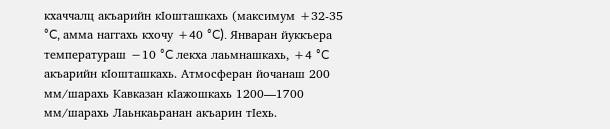кхаччалц акъарийн кIошташкахь (максимум +32-35 °C, амма наггахь кхочу +40 °C). Январан йуккъера температураш −10 °C лекха лаьмнашкахь, +4 °C акъарийн кIошташкахь. Атмосферан йочанаш 200 мм/шарахь Кавказан кIажошкахь 1200—1700 мм/шарахь Лаьнкаьранан акъарин тIехь.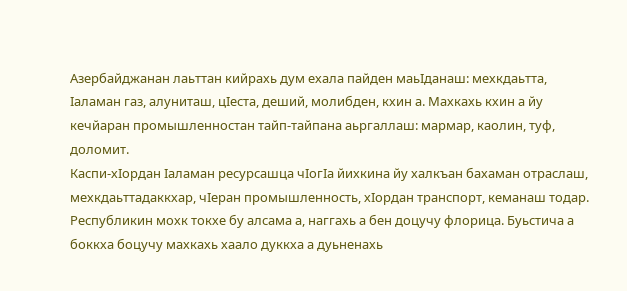Азербайджанан лаьттан кийрахь дум ехала пайден маьIданаш: мехкдаьтта, Iаламан газ, алуниташ, цIеста, деший, молибден, кхин а. Махкахь кхин а йу кечйаран промышленностан тайп-тайпана аьргаллаш: мармар, каолин, туф, доломит.
Каспи-хIордан Iаламан ресурсашца чIогIа йихкина йу халкъан бахаман отраслаш, мехкдаьттадаккхар, чIеран промышленность, хIордан транспорт, кеманаш тодар.
Республикин мохк токхе бу алсама а, наггахь а бен доцучу флорица. Буьстича а боккха боцучу махкахь хаало дуккха а дуьненахь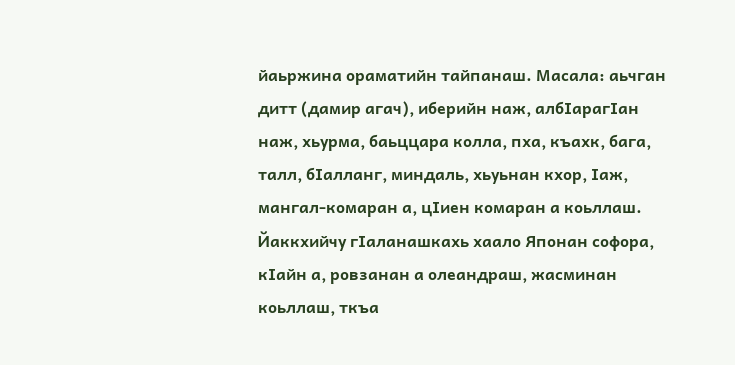йаьржина ораматийн тайпанаш. Масала: аьчган дитт (дамир агач), иберийн наж, албIарагIан наж, хьурма, баьццара колла, пха, къахк, бага, талл, бӀалланг, миндаль, хьуьнан кхор, Ӏаж, мангал-комаран а, цӀиен комаран а коьллаш. Йаккхийчу гӀаланашкахь хаало Японан софора, кӀайн а, ровзанан а олеандраш, жасминан коьллаш, ткъа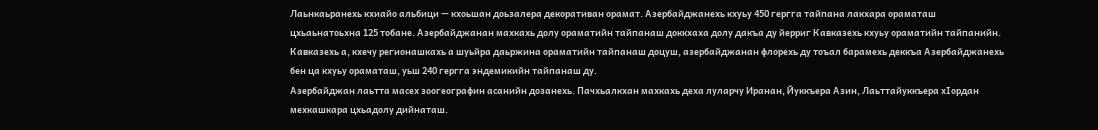Лаьнкаьранехь кхиайо альбици — кхоьшан доьзалера декоративан орамат. Азербайджанехь кхуьу 450 гергга тайпана лакхара ораматаш цхьаьнатоьхна 125 тобане. Азербайджанан махкахь долу ораматийн тайпанаш доккхаха долу дакъа ду йерриг Кавказехь кхуьу ораматийн тайпанийн. Кавказехь а, кхечу регионашкахь а шуьйра даьржина ораматийн тайпанаш доцуш, азербайджанан флорехь ду тоъал барамехь деккъа Азербайджанехь бен ца кхуьу ораматаш, уьш 240 гергга эндемикийн тайпанаш ду.
Азербайджан лаьтта масех зоогеографин асанийн дозанехь. Пачхьалкхан махкахь деха луларчу Иранан, Йуккъера Азин, Лаьттайуккъера хӀордан мехкашкара цхьадолу дийнаташ.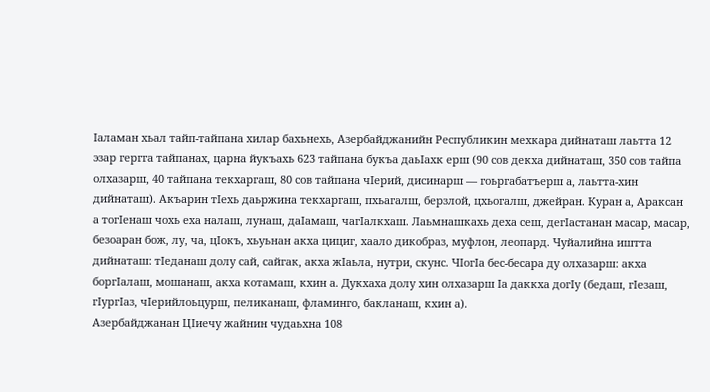Ӏаламан хьал тайп-тайпана хилар бахьнехь, Азербайджанийн Республикин мехкара дийнаташ лаьтта 12 эзар гергга тайпанах, царна йукъахь 623 тайпана букъа даьӀахк ерш (90 сов декха дийнаташ, 350 сов тайпа олхазарш, 40 тайпана текхаргаш, 80 сов тайпана чӀерий, дисинарш — гоьргабатъерш а, лаьтта-хин дийнаташ). Акъарин тӀехь даьржина текхаргаш, пхьагалш, берзлой, цхьогалш, джейран. Куран а, Араксан а тогӀенаш чохь еха налаш, лунаш, даӀамаш, чагӀалкхаш. Лаьмнашкахь деха сеш, дегӀастанан масар, масар, безоаран бож, лу, ча, цӀокъ, хьуьнан акха цициг, хаало дикобраз, муфлон, леопард. Чуйалийна иштта дийнаташ: тӀеданаш долу сай, сайгак, акха жӀаьла, нутри, скунс. ЧӀогӀа бес-бесара ду олхазарш: акха боргӀалаш, мошанаш, акха котамаш, кхин а. Дукхаха долу хин олхазарш Ӏа даккха догӀу (бедаш, гӀезаш, гӀургӀаз, чӀерийлоьцурш, пеликанаш, фламинго, бакланаш, кхин а).
Азербайджанан ЦӀиечу жайнин чудаьхна 108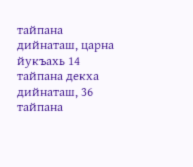тайпана дийнаташ, царна йукъахь 14 тайпана декха дийнаташ, 36 тайпана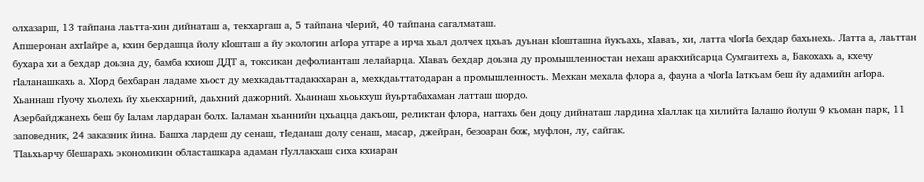олхазарш, 13 тайпана лаьтта-хин дийнаташ а, текхаргаш а, 5 тайпана чӀерий, 40 тайпана сагалматаш.
Апшеронан ахгIайре а, кхин бердашца йолу кIошташ а йу экологин агIора уггаре а ирча хьал долчех цхьаъ дуьнан кIошташна йукъахь, хIаваъ, хи, латта чIогIа бехдар бахьнехь. Латта а, лаьттан бухара хи а бехдар доьзна ду, бамба кхиош ДДТ а, токсикан дефолианташ лелайарца. ХIаваъ бехдар доьзна ду промышленностан нехаш аракхийсарца Сумгаитехь а, Бакохахь а, кхечу гIаланашкахь а. ХIорд бехбаран ладаме хьост ду мехкадаьттадаккхаран а, мехкдаьттатодаран а промышленность. Мехкан мехала флора а, фауна а чIогIа Iаткъам беш йу адамийн агIора. Хьаннаш гIуочу хьолехь йу хьекхарний, даьхний дажорний. Хьаннаш хьоькхуш йуьртабахаман латташ шордо.
Азербайджанехь беш бу Iалам лардаран болх. Iаламан хьаннийн цхьацца дакъош, реликтан флора, наггахь бен доцу дийнаташ лардина хIаллак ца хилийта Iалашо йолуш 9 къоман парк, 11 заповедник, 24 заказник йина. Башха лардеш ду сенаш, тIеданаш долу сенаш, масар, джейран, безоаран бож, муфлон, лу, сайгак.
ТIаьхьарчу бIешарахь экономикин областашкара адаман гIуллакхаш сиха кхиаран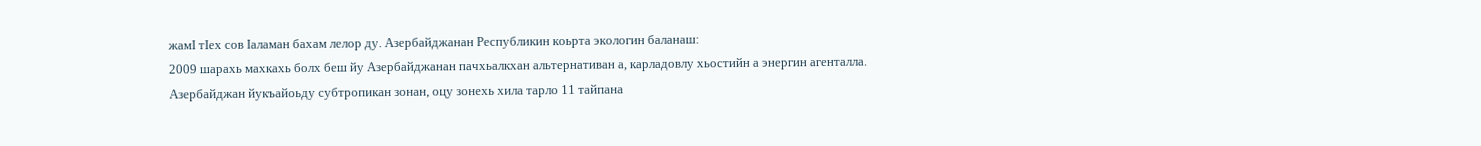жамI тIех сов Iаламан бахам лелор ду. Азербайджанан Республикин коьрта экологин баланаш:
2009 шарахь махкахь болх беш йу Азербайджанан пачхьалкхан альтернативан а, карладовлу хьостийн а энергин агенталла.
Азербайджан йукъайоьду субтропикан зонан, оцу зонехь хила тарло 11 тайпана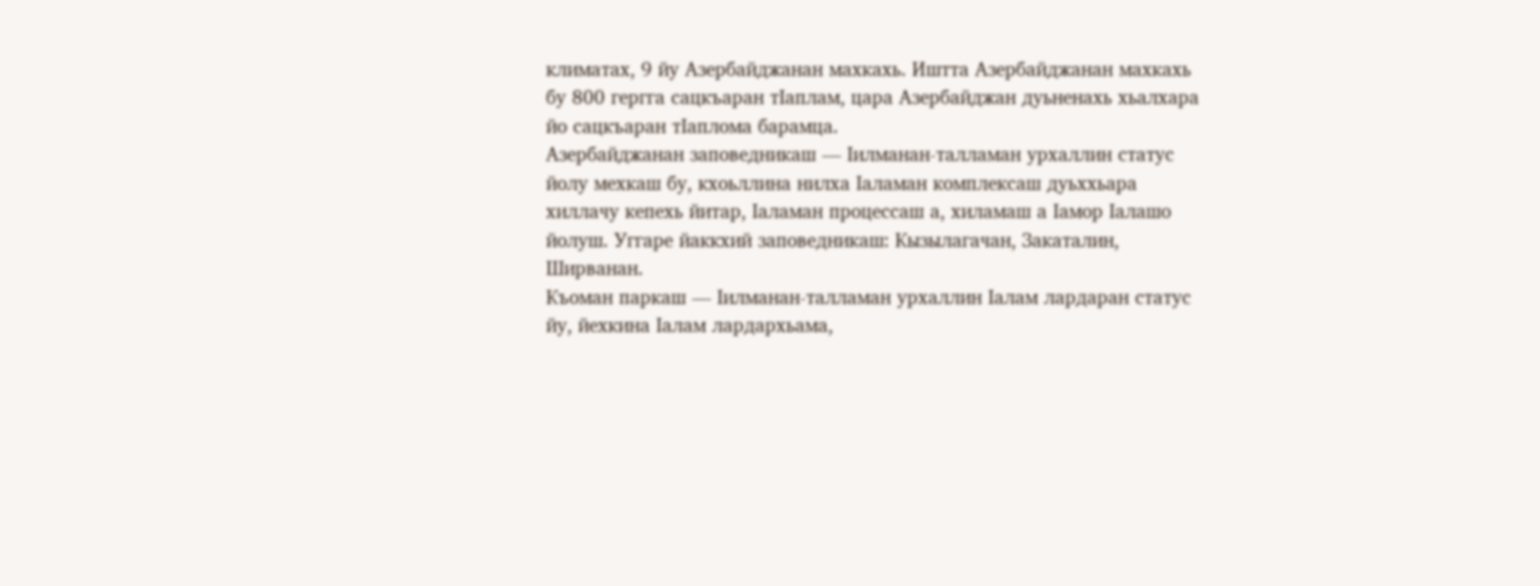климатах, 9 йу Азербайджанан махкахь. Иштта Азербайджанан махкахь бу 800 гергга сацкъаран тIаплам, цара Азербайджан дуьненахь хьалхара йо сацкъаран тIаплома барамца.
Азербайджанан заповедникаш — Ӏилманан-талламан урхаллин статус йолу мехкаш бу, кхоьллина нилха Ӏаламан комплексаш дуьххьара хиллачу кепехь йитар, Ӏаламан процессаш а, хиламаш а Ӏамор Ӏалашо йолуш. Уггаре йаккхий заповедникаш: Кызылагачан, Закаталин, Ширванан.
Къоман паркаш — Ӏилманан-талламан урхаллин Ӏалам лардаран статус йу, йехкина Ӏалам лардархьама,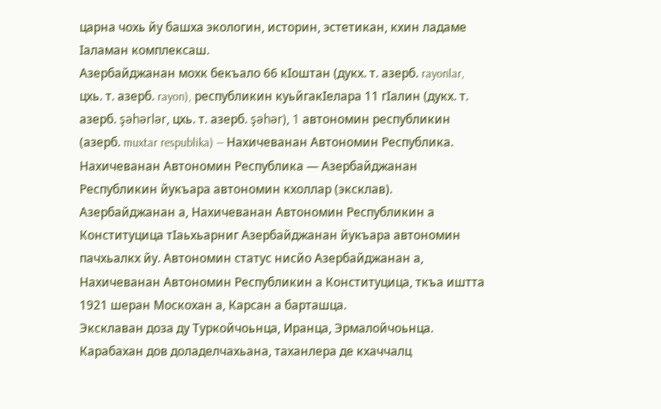царна чохь йу башха экологин, историн, эстетикан, кхин ладаме Ӏаламан комплексаш.
Азербайджанан мохк бекъало 66 кӀоштан (дукх. т. азерб. rayonlar, цхь. т. азерб. rayon), республикин куьйгакӀелара 11 гӀалин (дукх. т. азерб. şəhərlər, цхь. т. азерб. şəhər), 1 автономин республикин (азерб. muxtar respublika) — Нахичеванан Автономин Республика.
Нахичеванан Автономин Республика — Азербайджанан Республикин йукъара автономин кхоллар (эксклав). Азербайджанан а, Нахичеванан Автономин Республикин а Конституцица тӀаьхьарниг Азербайджанан йукъара автономин пачхьалкх йу. Автономин статус нисйо Азербайджанан а, Нахичеванан Автономин Республикин а Конституцица, ткъа иштта 1921 шеран Москохан а, Карсан а барташца.
Эксклаван доза ду Туркойчоьнца, Иранца, Эрмалойчоьнца. Карабахан дов доладелчахьана, таханлера де кхаччалц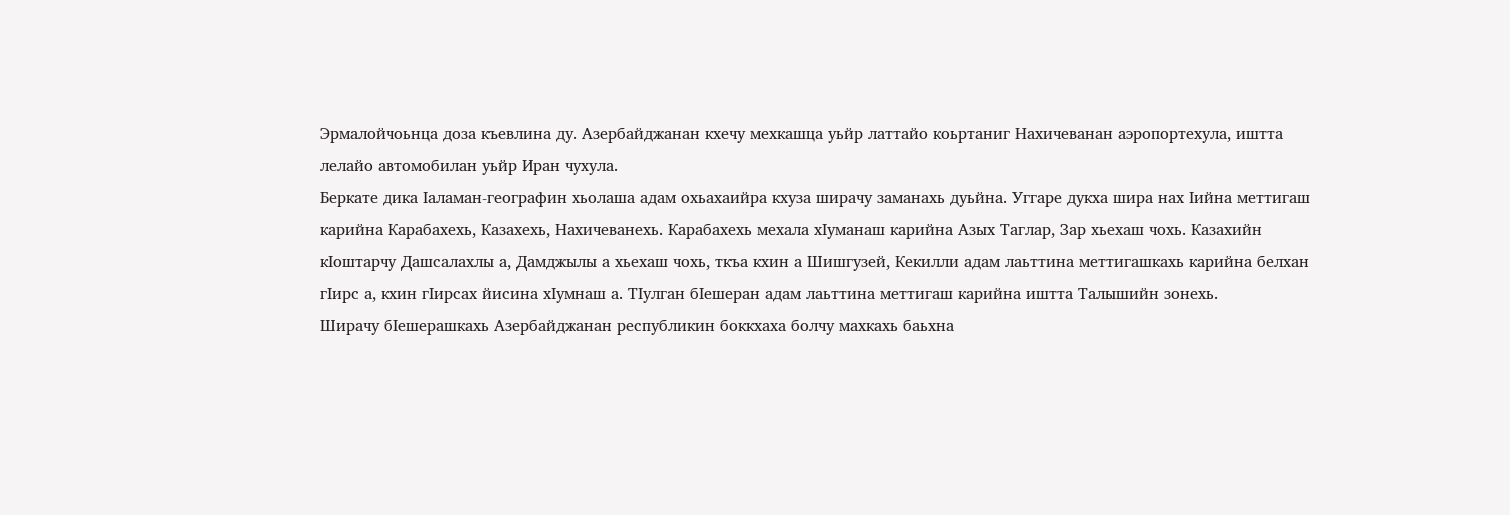Эрмалойчоьнца доза къевлина ду. Азербайджанан кхечу мехкашца уьйр латтайо коьртаниг Нахичеванан аэропортехула, иштта лелайо автомобилан уьйр Иран чухула.
Беркате дика Ӏаламан-географин хьолаша адам охьахаийра кхуза ширачу заманахь дуьйна. Уггаре дукха шира нах Ӏийна меттигаш карийна Карабахехь, Казахехь, Нахичеванехь. Карабахехь мехала хӀуманаш карийна Азых Таглар, Зар хьехаш чохь. Казахийн кӀоштарчу Дашсалахлы а, Дамджылы а хьехаш чохь, ткъа кхин а Шишгузей, Кекилли адам лаьттина меттигашкахь карийна белхан гӀирс а, кхин гӀирсах йисина хӀумнаш а. ТӀулган бӀешеран адам лаьттина меттигаш карийна иштта Талышийн зонехь.
Ширачу бӀешерашкахь Азербайджанан республикин боккхаха болчу махкахь баьхна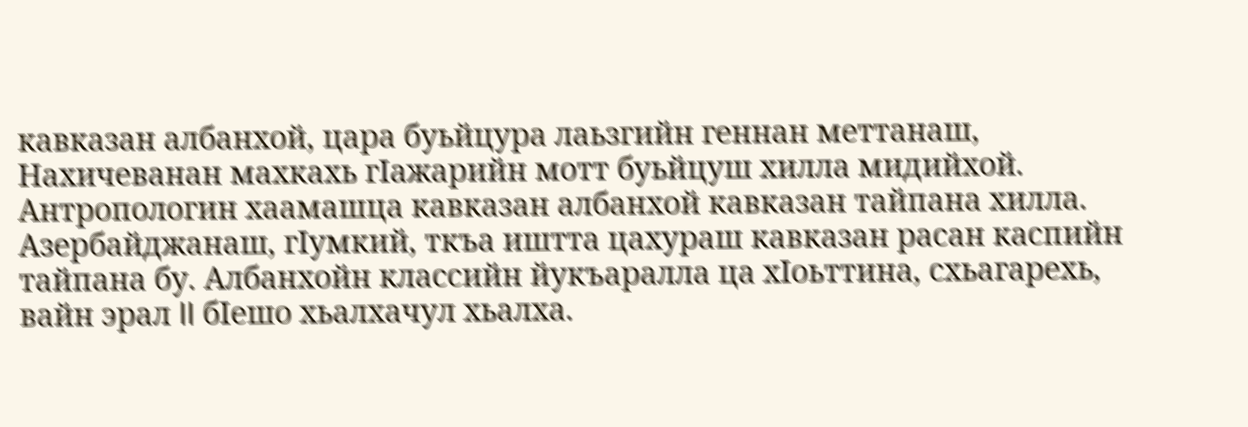кавказан албанхой, цара буьйцура лаьзгийн геннан меттанаш, Нахичеванан махкахь гӀажарийн мотт буьйцуш хилла мидийхой. Антропологин хаамашца кавказан албанхой кавказан тайпана хилла. Азербайджанаш, гӀумкий, ткъа иштта цахураш кавказан расан каспийн тайпана бу. Албанхойн классийн йукъаралла ца хӀоьттина, схьагарехь, вайн эрал II бӀешо хьалхачул хьалха.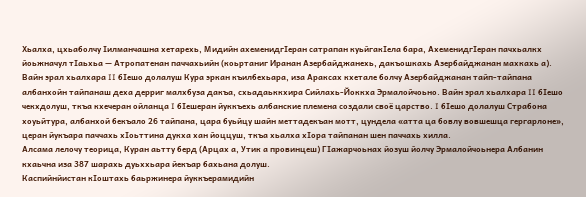Хьалха, цхьаболчу Ӏилманчашна хетарехь, Мидийн ахеменидгӀеран сатрапан куьйгакӀела бара, АхеменидгӀеран пачхьалкх йоьжначул тӀаьхьа — Атропатенан паччахьийн (коьртаниг Иранан Азербайджанехь, дакъошкахь Азербайджанан махкахь а). Вайн эрал хьалхара II бӀешо долалуш Кура эркан къилбехьара, иза Араксах кхетале болчу Азербайджанан тайп-тайпана албанхойн тайпанаш деха дерриг малхбуза дакъа, схьадаьккхира Сийлахь-Йоккха Эрмалойчоьно. Вайн эрал хьалхара II бӀешо чекхдолуш, ткъа кхечеран ойланца I бӀешеран йуккъехь албанские племена создали своё царство. I бӀешо долалуш Страбона хоуьйтура, албанхой бекъало 26 тайпана, цара буьйцу шайн меттадекъан мотт, цундела «атта ца бовлу вовшешца гергарлоне», церан йукъара паччахь хӀоьттина дукха хан йоццуш, ткъа хьалха хӀора тайпанан шен паччахь хилла.
Алсама лелочу теорица, Куран аьтту берд (Арцах а, Утик а провинцеш) ГӀажарчоьнах йозуш йолчу Эрмалойчоьнера Албанин кхаьчна иза 387 шарахь дуьххьара йекъар бахьана долуш.
Каспийнйистан кӀоштахь баьржинера йуккъерамидийн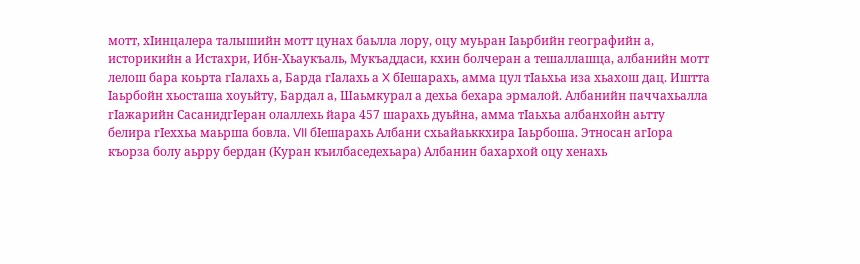мотт, хӀинцалера талышийн мотт цунах баьлла лору, оцу муьран Ӏаьрбийн географийн а, историкийн а Истахри, Ибн-Хьаукъаль, Мукъаддаси, кхин болчеран а тешаллашца, албанийн мотт лелош бара коьрта гӀалахь а, Барда гӀалахь а X бӀешарахь, амма цул тӀаьхьа иза хьахош дац. Иштта Ӏаьрбойн хьосташа хоуьйту, Бардал а, Шаьмкурал а дехьа бехара эрмалой. Албанийн паччахьалла гӀажарийн СасанидгӀеран олаллехь йара 457 шарахь дуьйна, амма тӀаьхьа албанхойн аьтту белира гӀеххьа маьрша бовла. VII бӀешарахь Албани схьайаьккхира Ӏаьрбоша. Этносан агӀора къорза болу аьрру бердан (Куран къилбаседехьара) Албанин бахархой оцу хенахь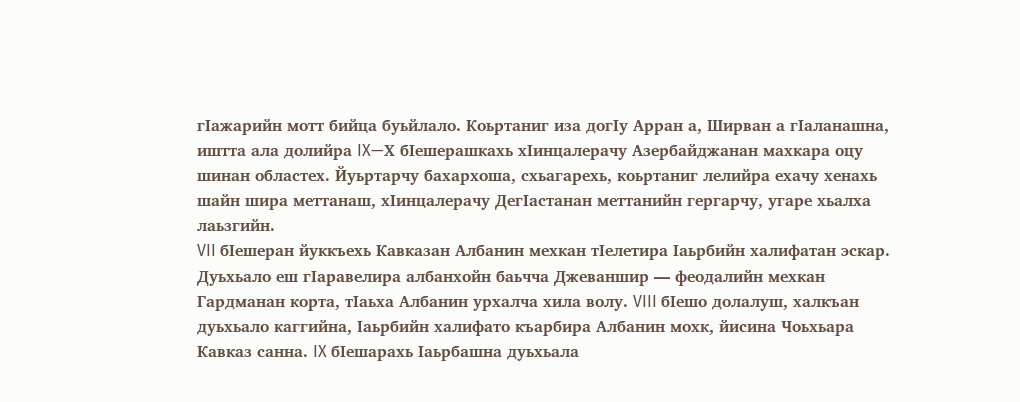гӀажарийн мотт бийца буьйлало. Коьртаниг иза догӀу Арран а, Ширван а гӀаланашна, иштта ала долийра IX—Х бӀешерашкахь хӀинцалерачу Азербайджанан махкара оцу шинан областех. Йуьртарчу бахархоша, схьагарехь, коьртаниг лелийра ехачу хенахь шайн шира меттанаш, хӀинцалерачу ДегӀастанан меттанийн гергарчу, угаре хьалха лаьзгийн.
VII бӀешеран йуккъехь Кавказан Албанин мехкан тӀелетира Ӏаьрбийн халифатан эскар. Дуьхьало еш гӀаравелира албанхойн баьчча Джеваншир — феодалийн мехкан Гардманан корта, тӀаьха Албанин урхалча хила волу. VIII бӀешо долалуш, халкъан дуьхьало каггийна, Ӏаьрбийн халифато къарбира Албанин мохк, йисина Чоьхьара Кавказ санна. IX бӀешарахь Ӏаьрбашна дуьхьала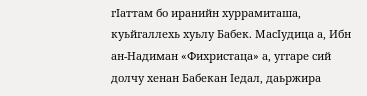гӀаттам бо иранийн хуррамиташа, куьйгаллехь хуьлу Бабек. МасӀудица а, Ибн ан-Надиман «Фихристаца» а, уггаре сий долчу хенан Бабекан Ӏедал, даьржира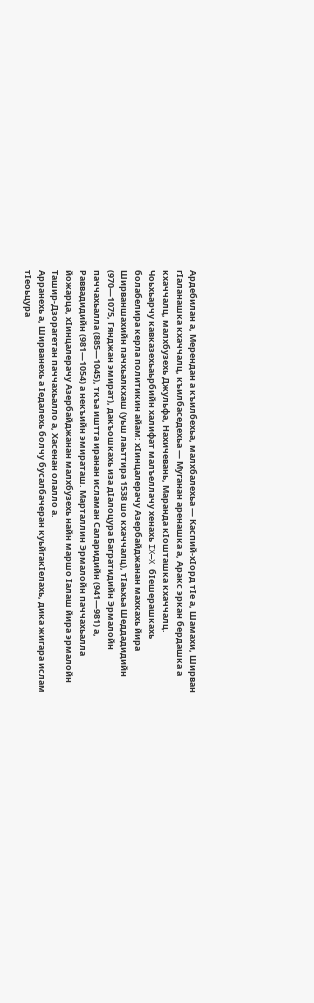Ардебилан а, Мерендан а къилбехьа, малхбалехьа — Каспий-хӀорд тӀе а, Шамахи, Ширван гӀаланашка кхаччалц, къилбаседехьа — Муганан аренашка а, Аракс эркан бердашка а кхаччалц, малхбузехь Джульфа, Нахичевань, Маранда кӀошташка кхаччалц.
Чоьхьарчу кавказехьаьрбийн халифат малъеллачу хенахь IX—X бӀешерашкахь болабелира керла политикин айам: хӀинцалерачу Азербайджанан махкахь йира Ширваншахийн пачхьалкхаш (уьш лаьттира 1538 шо кхаччалц), тӀаьхьа Шеддадидийн (970—1075, Гянджан эмират), дакъошкахь иза дӀалоцура Багратидийн Эрмалойн паччахьалла (885—1045), ткъа иштта иранан исламан Саларидийн (941—981) а, Раввадидийн (981—1054) а некъийн эмираташ. Марталлин Эрмалойн паччахьалла йожарца, хӀинцалерачу Азербайджанан малхбузехь найн маршо Ӏалаш йира эрмалойн Ташир-Дзорагетан паччахьалло а, Хасенан олалло а.
Арранехь а, Ширванехь а Ӏедалехь болчу бусалбачеран куьйгакӀелахь, дика жигара ислам тӀеоьцура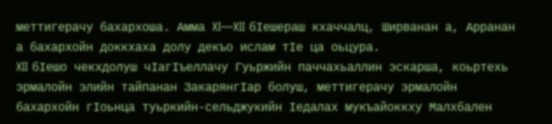меттигерачу бахархоша. Амма XI—XII бӀешераш кхаччалц, Ширванан а, Арранан а бахархойн доккхаха долу декъо ислам тӀе ца оьцура.
XII бӀешо чекхдолуш чӀагӀъеллачу Гуьржийн паччахьаллин эскарша, коьртехь эрмалойн элийн тайпанан ЗакарянгӀар болуш, меттигерачу эрмалойн бахархойн гӀоьнца туьркийн-сельджукийн Ӏедалах мукъайоккху Малхбален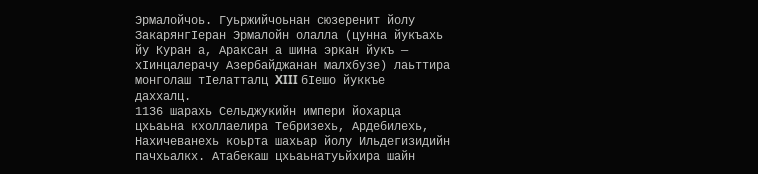Эрмалойчоь. Гуьржийчоьнан сюзеренит йолу ЗакарянгӀеран Эрмалойн олалла (цунна йукъахь йу Куран а, Араксан а шина эркан йукъ — хӀинцалерачу Азербайджанан малхбузе) лаьттира монголаш тӀелатталц XIII бӀешо йуккъе даххалц.
1136 шарахь Сельджукийн импери йохарца цхьаьна кхоллаелира Тебризехь, Ардебилехь, Нахичеванехь коьрта шахьар йолу Ильдегизидийн пачхьалкх. Атабекаш цхьаьнатуьйхира шайн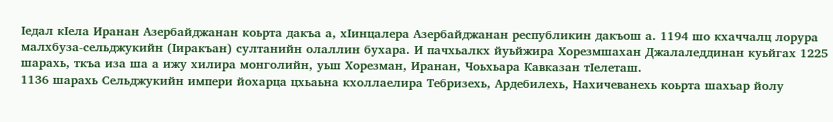Ӏедал кӀела Иранан Азербайджанан коьрта дакъа а, хӀинцалера Азербайджанан республикин дакъош а. 1194 шо кхаччалц лорура малхбуза-сельджукийн (Ӏиракъан) султанийн олаллин бухара. И пачхьалкх йуьйжира Хорезмшахан Джалаледдинан куьйгах 1225 шарахь, ткъа иза ша а ижу хилира монголийн, уьш Хорезман, Иранан, Чоьхьара Кавказан тӀелеташ.
1136 шарахь Сельджукийн импери йохарца цхьаьна кхоллаелира Тебризехь, Ардебилехь, Нахичеванехь коьрта шахьар йолу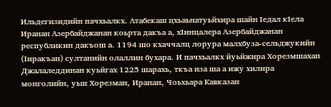Ильдегизидийн пачхьалкх. Атабекаш цхьаьнатуьйхира шайн Ӏедал кӀела Иранан Азербайджанан коьрта дакъа а, хӀинцалера Азербайджанан республикин дакъош а. 1194 шо кхаччалц лорура малхбуза-сельджукийн (Ӏиракъан) султанийн олаллин бухара. И пачхьалкх йуьйжира Хорезмшахан Джалаледдинан куьйгах 1225 шарахь, ткъа иза ша а ижу хилира монголийн, уьш Хорезман, Иранан, Чоьхьара Кавказан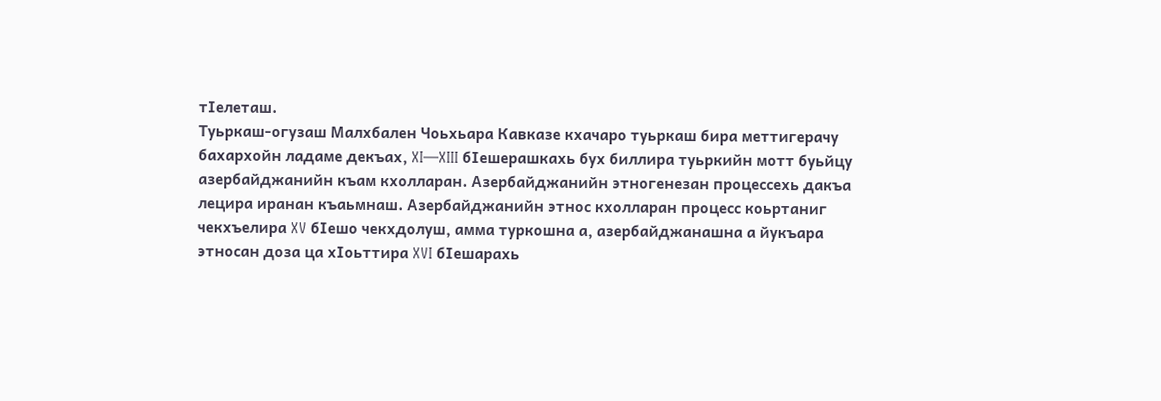тӀелеташ.
Туьркаш-огузаш Малхбален Чоьхьара Кавказе кхачаро туьркаш бира меттигерачу бахархойн ладаме декъах, XI—XIII бӀешерашкахь бух биллира туьркийн мотт буьйцу азербайджанийн къам кхолларан. Азербайджанийн этногенезан процессехь дакъа лецира иранан къаьмнаш. Азербайджанийн этнос кхолларан процесс коьртаниг чекхъелира XV бӀешо чекхдолуш, амма туркошна а, азербайджанашна а йукъара этносан доза ца хӀоьттира XVI бӀешарахь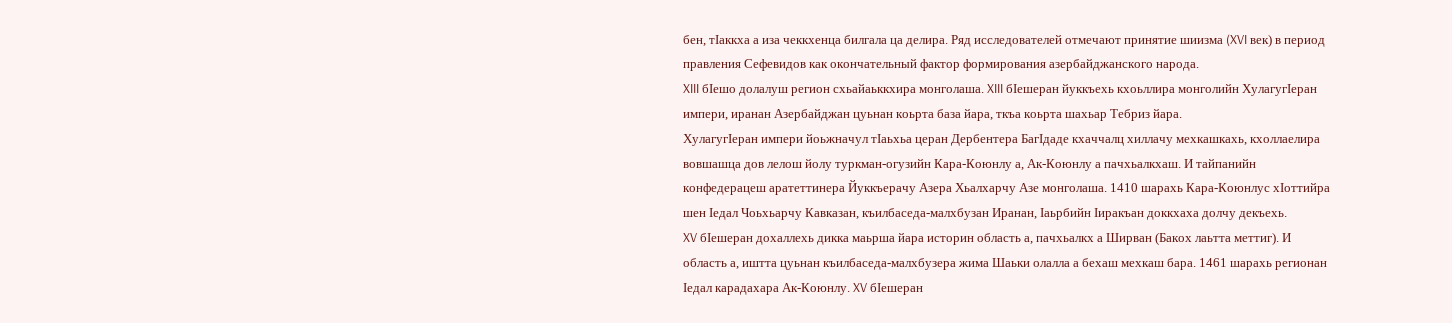бен, тӀаккха а иза чеккхенца билгала ца делира. Ряд исследователей отмечают принятие шиизма (XVI век) в период правления Сефевидов как окончательный фактор формирования азербайджанского народа.
XIII бӀешо долалуш регион схьайаьккхира монголаша. XIII бӀешеран йуккъехь кхоьллира монголийн ХулагугӀеран импери, иранан Азербайджан цуьнан коьрта база йара, ткъа коьрта шахьар Тебриз йара.
ХулагугӀеран импери йоьжначул тӀаьхьа церан Дербентера БагӀдаде кхаччалц хиллачу мехкашкахь, кхоллаелира вовшашца дов лелош йолу туркман-огузийн Кара-Коюнлу а, Ак-Коюнлу а пачхьалкхаш. И тайпанийн конфедерацеш аратеттинера Йуккъерачу Азера Хьалхарчу Азе монголаша. 1410 шарахь Кара-Коюнлус хӀоттийра шен Ӏедал Чоьхьарчу Кавказан, къилбаседа-малхбузан Иранан, Ӏаьрбийн Ӏиракъан доккхаха долчу декъехь.
XV бӀешеран дохаллехь дикка маьрша йара историн область а, пачхьалкх а Ширван (Бакох лаьтта меттиг). И область а, иштта цуьнан къилбаседа-малхбузера жима Шаьки олалла а бехаш мехкаш бара. 1461 шарахь регионан Ӏедал карадахара Ак-Коюнлу. XV бӀешеран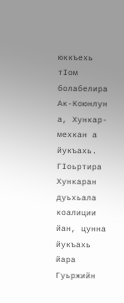юккъехь тӀом болабелира Ак-Коюнлун а, Хункар-мехкан а йукъахь. ГӀоьртира Хункаран дуьхьала коалиции йан, цунна йукъахь йара Гуьржийн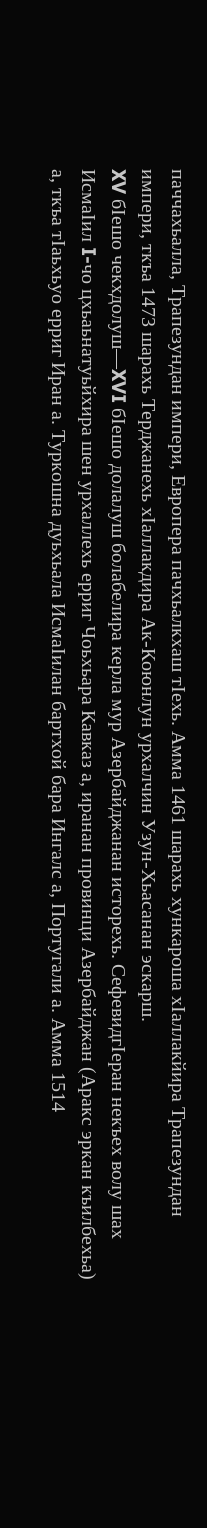паччахьалла, Трапезундан импери, Европера пачхьалкхаш тӀехь. Амма 1461 шарахь хункароша хӀаллакйира Трапезундан импери, ткъа 1473 шарахь Терджанехь хӀаллакдира Ак-Коюнлун урхалчин Узун-Хьасанан эскарш.
XV бӀешо чекхдолуш—XVI бӀешо долалуш болабелира керла мур Азербайджанан исторехь. СефевидгӀеран некъех волу шах ИсмаӀил I-чо цхьаьнатуьйхира шен урхаллехь ерриг Чоьхьара Кавказ а, иранан провинци Азербайджан (Аракс эркан къилбехьа) а, ткъа тӀаьхьуо ерриг Иран а. Туркошна дуьхьала ИсмаӀилан бартхой бара Ингалс а, Португали а. Амма 1514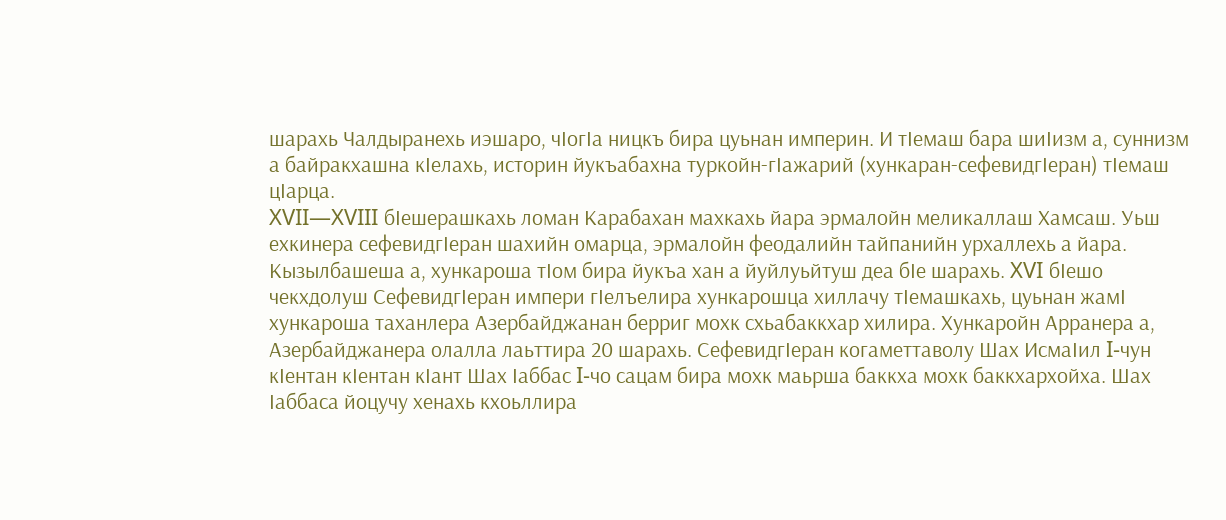шарахь Чалдыранехь иэшаро, чӀогӀа ницкъ бира цуьнан империн. И тӀемаш бара шиӀизм а, суннизм а байракхашна кӀелахь, историн йукъабахна туркойн-гӀажарий (хункаран-сефевидгӀеран) тӀемаш цӀарца.
XVII—XVIII бӀешерашкахь ломан Карабахан махкахь йара эрмалойн меликаллаш Хамсаш. Уьш ехкинера сефевидгӀеран шахийн омарца, эрмалойн феодалийн тайпанийн урхаллехь а йара.
Кызылбашеша а, хункароша тӀом бира йукъа хан а йуйлуьйтуш деа бӀe шарахь. XVI бӀешо чекхдолуш СефевидгӀеран импери гӀелъелира хункарошца хиллачу тӀемашкахь, цуьнан жамӀ хункароша таханлера Азербайджанан берриг мохк схьабаккхар хилира. Хункаройн Арранера а, Азербайджанера олалла лаьттира 20 шарахь. СефевидгӀеран когаметтаволу Шах ИсмаӀил I-чун кӀентан кӀентан кӀант Шах Ӏаббас I-чо сацам бира мохк маьрша баккха мохк баккхархойха. Шах Ӏаббаса йоцучу хенахь кхоьллира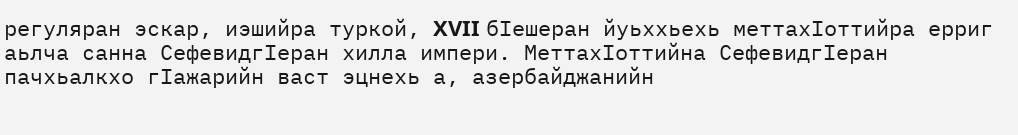регуляран эскар, иэшийра туркой, XVII бӀешеран йуьххьехь меттахӀоттийра ерриг аьлча санна СефевидгӀеран хилла импери. МеттахӀоттийна СефевидгӀеран пачхьалкхо гӀажарийн васт эцнехь а, азербайджанийн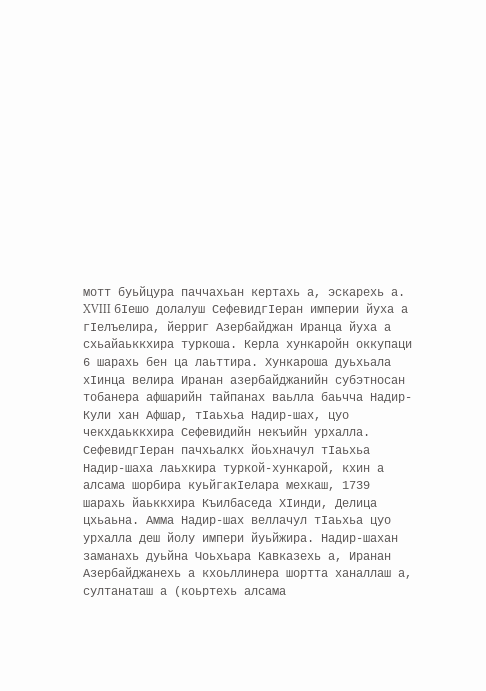мотт буьйцура паччахьан кертахь а, эскарехь а.
XVIII бӀешо долалуш СефевидгӀеран империи йуха а гӀелъелира, йерриг Азербайджан Иранца йуха а схьайаьккхира туркоша. Керла хункаройн оккупаци 6 шарахь бен ца лаьттира. Хункароша дуьхьала хӀинца велира Иранан азербайджанийн субэтносан тобанера афшарийн тайпанах ваьлла баьчча Надир-Кули хан Афшар, тӀаьхьа Надир-шах, цуо чекхдаьккхира Сефевидийн некъийн урхалла.
СефевидгӀеран пачхьалкх йоьхначул тӀаьхьа Надир-шаха лаьхкира туркой-хункарой, кхин а алсама шорбира куьйгакӀелара мехкаш, 1739 шарахь йаьккхира Къилбаседа ХӀинди, Делица цхьаьна. Амма Надир-шах веллачул тӀаьхьа цуо урхалла деш йолу импери йуьйжира. Надир-шахан заманахь дуьйна Чоьхьара Кавказехь а, Иранан Азербайджанехь а кхоьллинера шортта ханаллаш а, султанаташ а (коьртехь алсама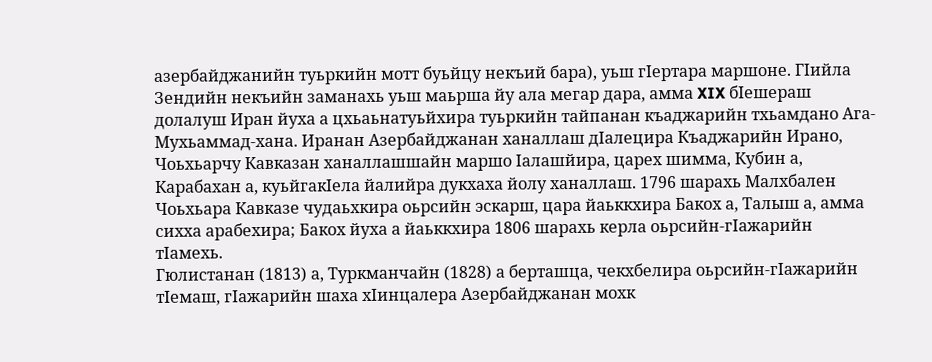азербайджанийн туьркийн мотт буьйцу некъий бара), уьш гӀертара маршоне. ГӀийла Зендийн некъийн заманахь уьш маьрша йу ала мегар дара, амма XIX бӀешераш долалуш Иран йуха а цхьаьнатуьйхира туьркийн тайпанан къаджарийн тхьамдано Ага-Мухьаммад-хана. Иранан Азербайджанан ханаллаш дӀалецира Къаджарийн Ирано, Чоьхьарчу Кавказан ханаллашшайн маршо Ӏалашйира, царех шимма, Кубин а, Карабахан а, куьйгакӀела йалийра дукхаха йолу ханаллаш. 1796 шарахь Малхбален Чоьхьара Кавказе чудаьхкира оьрсийн эскарш, цара йаьккхира Бакох а, Талыш а, амма сихха арабехира; Бакох йуха а йаьккхира 1806 шарахь керла оьрсийн-гӀажарийн тӀамехь.
Гюлистанан (1813) а, Туркманчайн (1828) а берташца, чекхбелира оьрсийн-гӀажарийн тӀемаш, гӀажарийн шаха хӀинцалера Азербайджанан мохк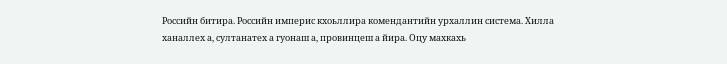Российн битира. Российн империс кхоьллира комендантийн урхаллин система. Хилла ханаллех а, султанатех а гуонаш а, провинцеш а йира. Оцу махкахь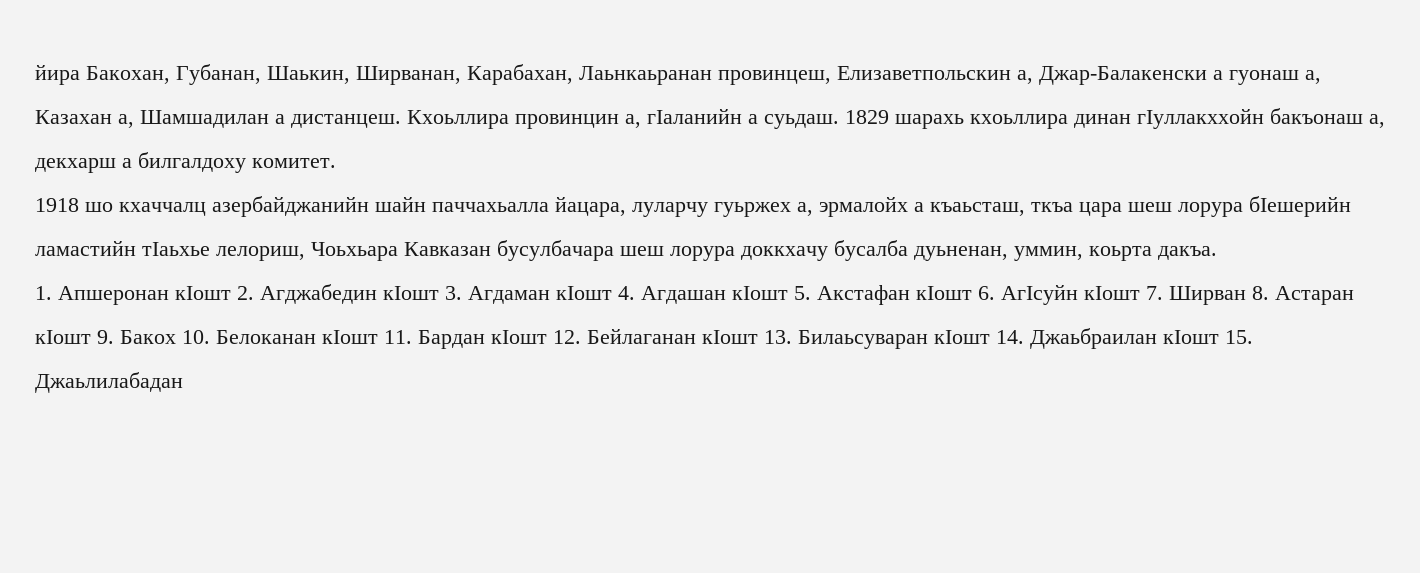йира Бакохан, Губанан, Шаькин, Ширванан, Карабахан, Лаьнкаьранан провинцеш, Елизаветпольскин а, Джар-Балакенски а гуонаш а, Казахан а, Шамшадилан а дистанцеш. Кхоьллира провинцин а, гӀаланийн а суьдаш. 1829 шарахь кхоьллира динан гӀуллакххойн бакъонаш а, декхарш а билгалдоху комитет.
1918 шо кхаччалц азербайджанийн шайн паччахьалла йацара, луларчу гуьржех а, эрмалойх а къаьсташ, ткъа цара шеш лорура бӀешерийн ламастийн тӀаьхье лелориш, Чоьхьара Кавказан бусулбачара шеш лорура доккхачу бусалба дуьненан, уммин, коьрта дакъа.
1. Апшеронан кӀошт 2. Агджабедин кӀошт 3. Агдаман кӀошт 4. Агдашан кӀошт 5. Акстафан кӀошт 6. АгӀсуйн кӀошт 7. Ширван 8. Астаран кӀошт 9. Бакох 10. Белоканан кӀошт 11. Бардан кӀошт 12. Бейлаганан кӀошт 13. Билаьсуваран кӀошт 14. Джаьбраилан кӀошт 15. Джаьлилабадан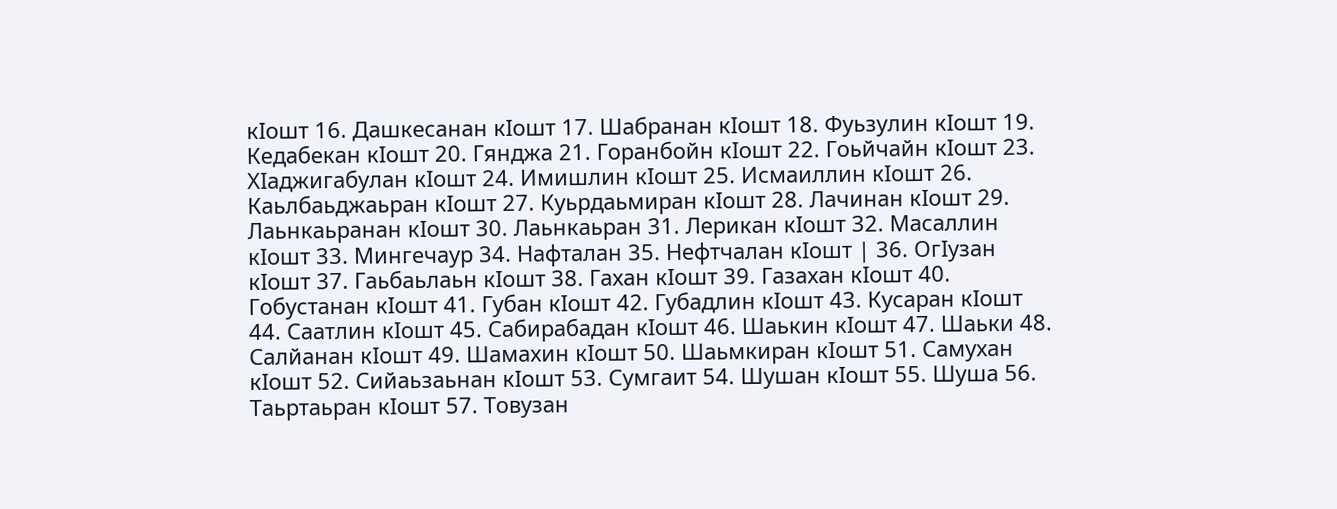кӀошт 16. Дашкесанан кӀошт 17. Шабранан кӀошт 18. Фуьзулин кӀошт 19. Кедабекан кӀошт 20. Гянджа 21. Горанбойн кӀошт 22. Гоьйчайн кӀошт 23. ХӀаджигабулан кӀошт 24. Имишлин кӀошт 25. Исмаиллин кӀошт 26. Каьлбаьджаьран кӀошт 27. Куьрдаьмиран кӀошт 28. Лачинан кӀошт 29. Лаьнкаьранан кӀошт 30. Лаьнкаьран 31. Лерикан кӀошт 32. Масаллин кӀошт 33. Мингечаур 34. Нафталан 35. Нефтчалан кӀошт | 36. ОгӀузан кӀошт 37. Гаьбаьлаьн кӀошт 38. Гахан кӀошт 39. Газахан кӀошт 40. Гобустанан кӀошт 41. Губан кӀошт 42. Губадлин кӀошт 43. Кусаран кӀошт 44. Саатлин кӀошт 45. Сабирабадан кӀошт 46. Шаькин кӀошт 47. Шаьки 48. Салйанан кӀошт 49. Шамахин кӀошт 50. Шаьмкиран кӀошт 51. Самухан кӀошт 52. Сийаьзаьнан кӀошт 53. Сумгаит 54. Шушан кӀошт 55. Шуша 56. Таьртаьран кӀошт 57. Товузан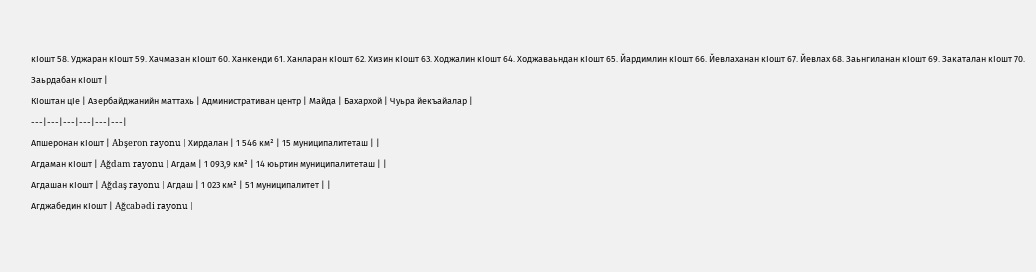кӀошт 58. Уджаран кӀошт 59. Хачмазан кӀошт 60. Ханкенди 61. Ханларан кӀошт 62. Хизин кӀошт 63. Ходжалин кӀошт 64. Ходжаваьндан кӀошт 65. Йардимлин кӀошт 66. Йевлаханан кӀошт 67. Йевлах 68. Заьнгиланан кӀошт 69. Закаталан кӀошт 70. Заьрдабан кӀошт |
КӀоштан цӀе | Азербайджанийн маттахь | Административан центр | Майда | Бахархой | Чуьра йекъайалар |
---|---|---|---|---|---|
Апшеронан кӀошт | Abşeron rayonu | Хирдалан | 1 546 км² | 15 муниципалитеташ | |
Агдаман кӀошт | Ağdam rayonu | Агдам | 1 093,9 км² | 14 юьртин муниципалитеташ | |
Агдашан кӀошт | Ağdaş rayonu | Агдаш | 1 023 км² | 51 муниципалитет | |
Агджабедин кӀошт | Ağcabədi rayonu |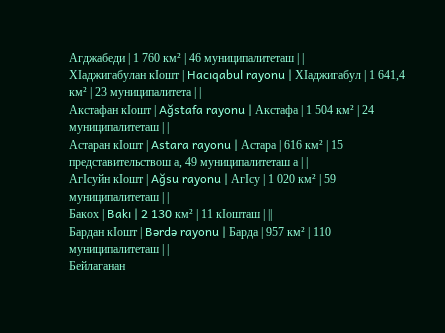Агджабеди | 1 760 км² | 46 муниципалитеташ | |
ХӀаджигабулан кӀошт | Hacıqabul rayonu | ХӀаджигабул | 1 641,4 км² | 23 муниципалитета | |
Акстафан кӀошт | Ağstafa rayonu | Акстафа | 1 504 км² | 24 муниципалитеташ | |
Астаран кӀошт | Astara rayonu | Астара | 616 км² | 15 представительствош а, 49 муниципалитеташ а | |
АгӀсуйн кӀошт | Ağsu rayonu | АгӀсу | 1 020 км² | 59 муниципалитеташ | |
Бакох | Bakı | 2 130 км² | 11 кӀошташ | ||
Бардан кӀошт | Bərdə rayonu | Барда | 957 км² | 110 муниципалитеташ | |
Бейлаганан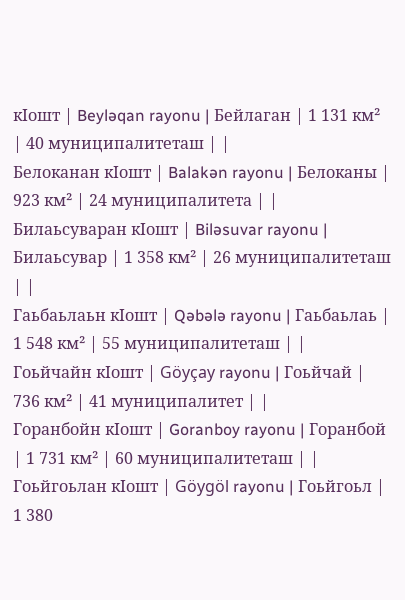кӀошт | Beyləqan rayonu | Бейлаган | 1 131 км² | 40 муниципалитеташ | |
Белоканан кӀошт | Balakən rayonu | Белоканы | 923 км² | 24 муниципалитета | |
Билаьсуваран кӀошт | Biləsuvar rayonu | Билаьсувар | 1 358 км² | 26 муниципалитеташ | |
Гаьбаьлаьн кӀошт | Qəbələ rayonu | Гаьбаьлаь | 1 548 км² | 55 муниципалитеташ | |
Гоьйчайн кӀошт | Göyçay rayonu | Гоьйчай | 736 км² | 41 муниципалитет | |
Горанбойн кӀошт | Goranboy rayonu | Горанбой | 1 731 км² | 60 муниципалитеташ | |
Гоьйгоьлан кӀошт | Göygöl rayonu | Гоьйгоьл | 1 380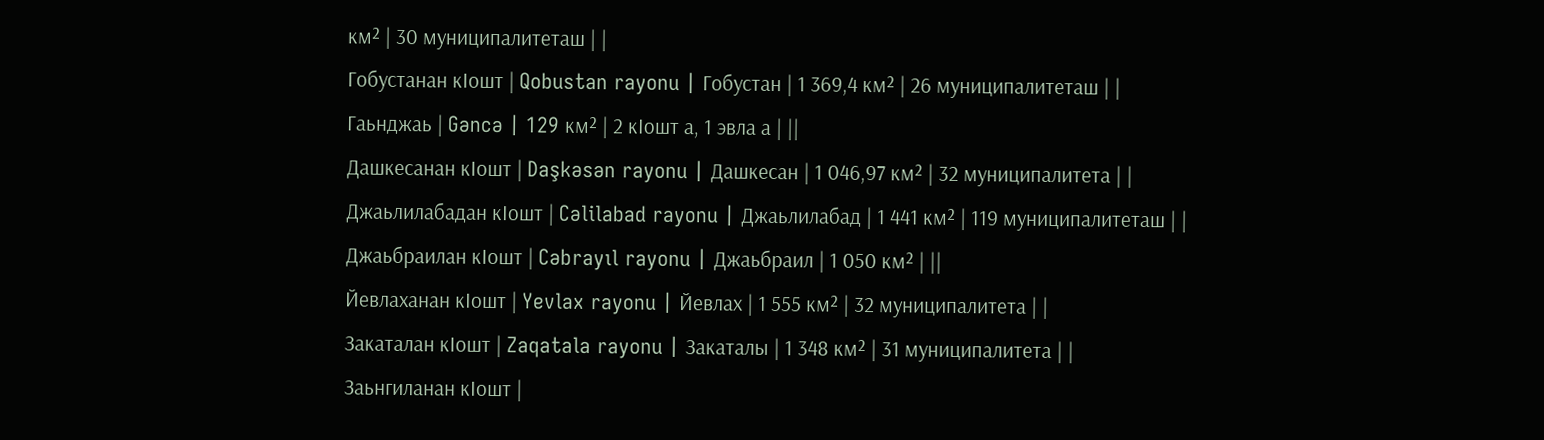км² | 30 муниципалитеташ | |
Гобустанан кӀошт | Qobustan rayonu | Гобустан | 1 369,4 км² | 26 муниципалитеташ | |
Гаьнджаь | Gəncə | 129 км² | 2 кӀошт а, 1 эвла а | ||
Дашкесанан кӀошт | Daşkəsən rayonu | Дашкесан | 1 046,97 км² | 32 муниципалитета | |
Джаьлилабадан кӀошт | Cəlilabad rayonu | Джаьлилабад | 1 441 км² | 119 муниципалитеташ | |
Джаьбраилан кӀошт | Cəbrayıl rayonu | Джаьбраил | 1 050 км² | ||
Йевлаханан кӀошт | Yevlax rayonu | Йевлах | 1 555 км² | 32 муниципалитета | |
Закаталан кӀошт | Zaqatala rayonu | Закаталы | 1 348 км² | 31 муниципалитета | |
Заьнгиланан кӀошт |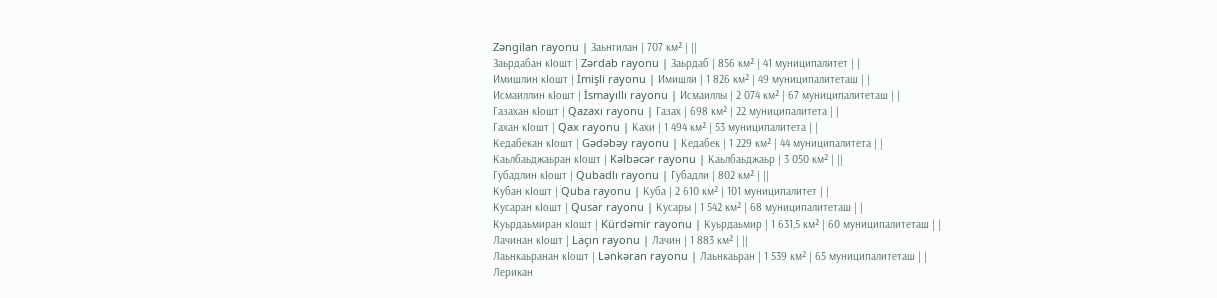Zəngilan rayonu | Заьнгилан | 707 км² | ||
Заьрдабан кӀошт | Zərdab rayonu | Заьрдаб | 856 км² | 41 муниципалитет | |
Имишлин кӀошт | İmişli rayonu | Имишли | 1 826 км² | 49 муниципалитеташ | |
Исмаиллин кӀошт | İsmayıllı rayonu | Исмаиллы | 2 074 км² | 67 муниципалитеташ | |
Газахан кӀошт | Qazaxı rayonu | Газах | 698 км² | 22 муниципалитета | |
Гахан кӀошт | Qax rayonu | Кахи | 1 494 км² | 53 муниципалитета | |
Кедабекан кӀошт | Gədəbəy rayonu | Кедабек | 1 229 км² | 44 муниципалитета | |
Каьлбаьджаьран кӀошт | Kəlbəcər rayonu | Каьлбаьджаьр | 3 050 км² | ||
Губадлин кӀошт | Qubadlı rayonu | Губадли | 802 км² | ||
Кубан кӀошт | Quba rayonu | Куба | 2 610 км² | 101 муниципалитет | |
Кусаран кӀошт | Qusar rayonu | Кусары | 1 542 км² | 68 муниципалитеташ | |
Куьрдаьмиран кӀошт | Kürdəmir rayonu | Куьрдаьмир | 1 631,5 км² | 60 муниципалитеташ | |
Лачинан кӀошт | Laçın rayonu | Лачин | 1 883 км² | ||
Лаьнкаьранан кӀошт | Lənkəran rayonu | Лаьнкаьран | 1 539 км² | 65 муниципалитеташ | |
Лерикан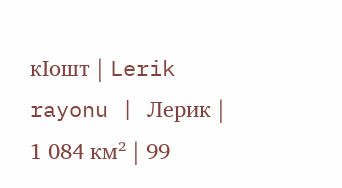кӀошт | Lerik rayonu | Лерик | 1 084 км² | 99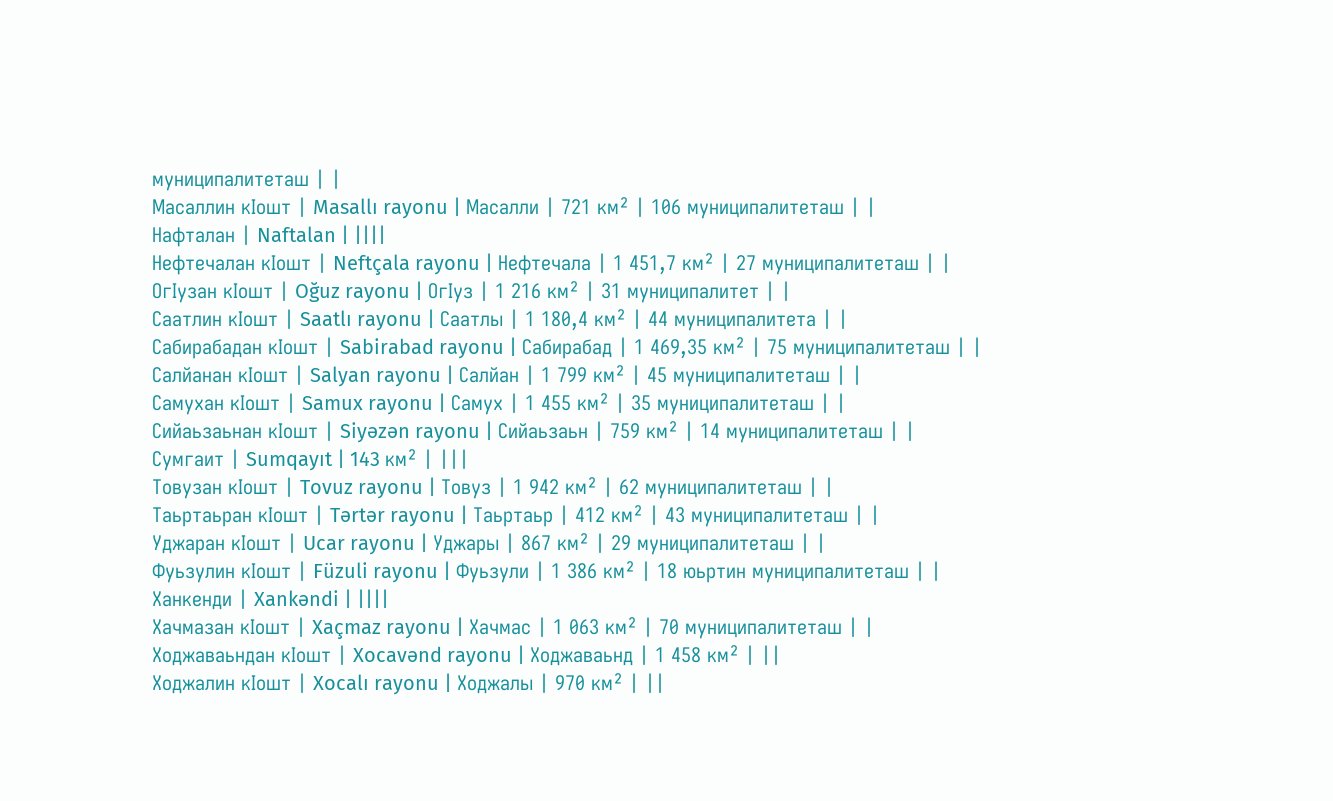муниципалитеташ | |
Масаллин кӀошт | Masallı rayonu | Масалли | 721 км² | 106 муниципалитеташ | |
Нафталан | Naftalan | ||||
Нефтечалан кӀошт | Neftçala rayonu | Нефтечала | 1 451,7 км² | 27 муниципалитеташ | |
ОгӀузан кӀошт | Oğuz rayonu | ОгӀуз | 1 216 км² | 31 муниципалитет | |
Саатлин кӀошт | Saatlı rayonu | Саатлы | 1 180,4 км² | 44 муниципалитета | |
Сабирабадан кӀошт | Sabirabad rayonu | Сабирабад | 1 469,35 км² | 75 муниципалитеташ | |
Салйанан кӀошт | Salyan rayonu | Салйан | 1 799 км² | 45 муниципалитеташ | |
Самухан кӀошт | Samux rayonu | Самух | 1 455 км² | 35 муниципалитеташ | |
Сийаьзаьнан кӀошт | Siyəzən rayonu | Сийаьзаьн | 759 км² | 14 муниципалитеташ | |
Сумгаит | Sumqayıt | 143 км² | |||
Товузан кӀошт | Tovuz rayonu | Товуз | 1 942 км² | 62 муниципалитеташ | |
Таьртаьран кӀошт | Tərtər rayonu | Таьртаьр | 412 км² | 43 муниципалитеташ | |
Уджаран кӀошт | Ucar rayonu | Уджары | 867 км² | 29 муниципалитеташ | |
Фуьзулин кӀошт | Füzuli rayonu | Фуьзули | 1 386 км² | 18 юьртин муниципалитеташ | |
Ханкенди | Xankəndi | ||||
Хачмазан кӀошт | Xaçmaz rayonu | Хачмас | 1 063 км² | 70 муниципалитеташ | |
Ходжаваьндан кӀошт | Xocavənd rayonu | Ходжаваьнд | 1 458 км² | ||
Ходжалин кӀошт | Xocalı rayonu | Ходжалы | 970 км² | ||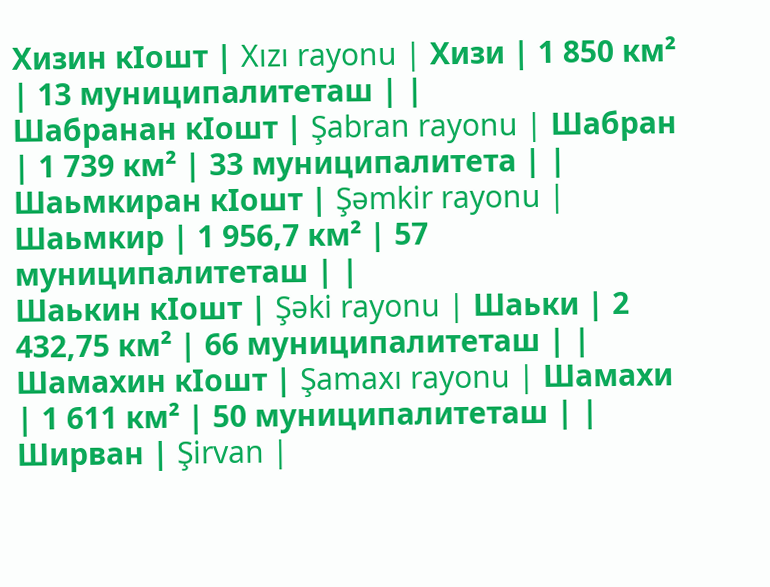Хизин кӀошт | Xızı rayonu | Хизи | 1 850 км² | 13 муниципалитеташ | |
Шабранан кӀошт | Şabran rayonu | Шабран | 1 739 км² | 33 муниципалитета | |
Шаьмкиран кӀошт | Şəmkir rayonu | Шаьмкир | 1 956,7 км² | 57 муниципалитеташ | |
Шаькин кӀошт | Şəki rayonu | Шаьки | 2 432,75 км² | 66 муниципалитеташ | |
Шамахин кӀошт | Şamaxı rayonu | Шамахи | 1 611 км² | 50 муниципалитеташ | |
Ширван | Şirvan |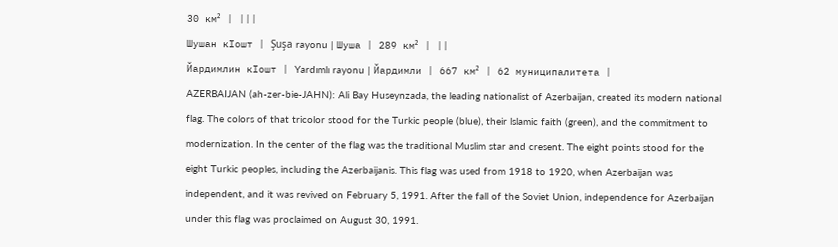30 км² | |||
Шушан кӀошт | Şuşa rayonu | Шуша | 289 км² | ||
Йардимлин кӀошт | Yardımlı rayonu | Йардимли | 667 км² | 62 муниципалитета |
AZERBAIJAN (ah-zer-bie-JAHN): Ali Bay Huseynzada, the leading nationalist of Azerbaijan, created its modern national flag. The colors of that tricolor stood for the Turkic people (blue), their lslamic faith (green), and the commitment to modernization. In the center of the flag was the traditional Muslim star and cresent. The eight points stood for the eight Turkic peoples, including the Azerbaijanis. This flag was used from 1918 to 1920, when Azerbaijan was independent, and it was revived on February 5, 1991. After the fall of the Soviet Union, independence for Azerbaijan under this flag was proclaimed on August 30, 1991.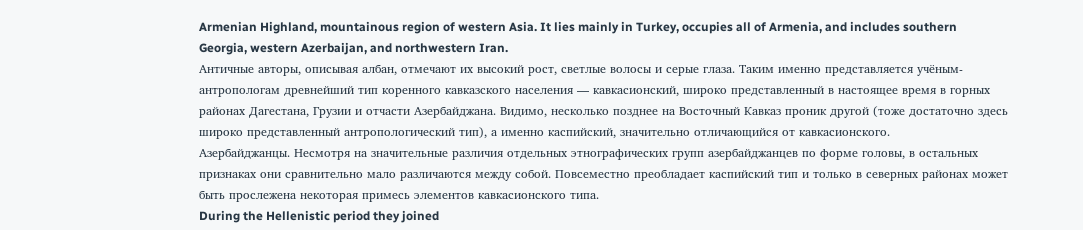Armenian Highland, mountainous region of western Asia. It lies mainly in Turkey, occupies all of Armenia, and includes southern Georgia, western Azerbaijan, and northwestern Iran.
Античные авторы, описывая албан, отмечают их высокий рост, светлые волосы и серые глаза. Таким именно представляется учёным-антропологам древнейший тип коренного кавказского населения — кавкасионский, широко представленный в настоящее время в горных районах Дагестана, Грузии и отчасти Азербайджана. Видимо, несколько позднее на Восточный Кавказ проник другой (тоже достаточно здесь широко представленный антропологический тип), а именно каспийский, значительно отличающийся от кавкасионского.
Азербайджанцы. Несмотря на значительные различия отдельных этнографических групп азербайджанцев по форме головы, в остальных признаках они сравнительно мало различаются между собой. Повсеместно преобладает каспийский тип и только в северных районах может быть прослежена некоторая примесь элементов кавкасионского типа.
During the Hellenistic period they joined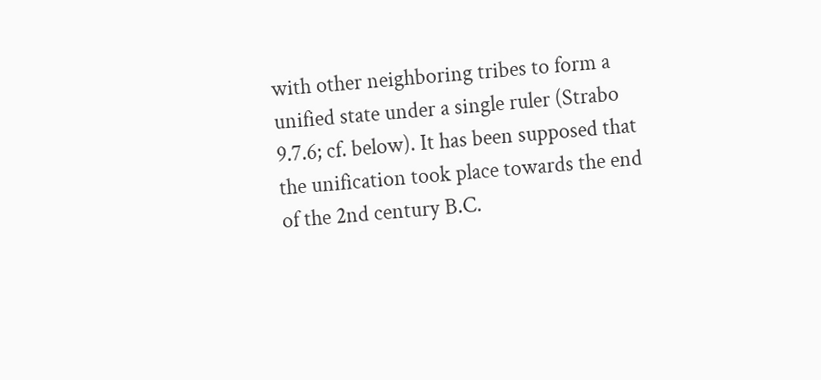with other neighboring tribes to form a unified state under a single ruler (Strabo 9.7.6; cf. below). It has been supposed that the unification took place towards the end of the 2nd century B.C.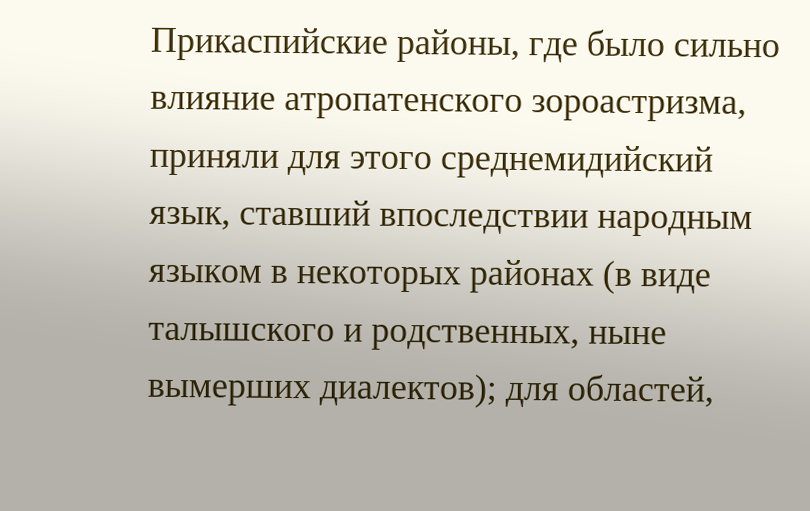Прикаспийские районы, где было сильно влияние атропатенского зороастризма, приняли для этого среднемидийский язык, ставший впоследствии народным языком в некоторых районах (в виде талышского и родственных, ныне вымерших диалектов); для областей,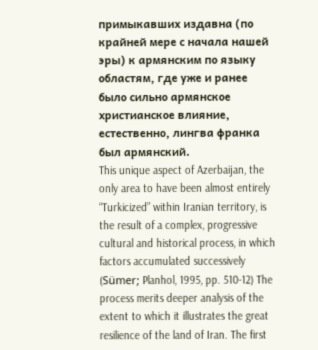примыкавших издавна (по крайней мере с начала нашей эры) к армянским по языку областям, где уже и ранее было сильно армянское христианское влияние, естественно, лингва франка был армянский.
This unique aspect of Azerbaijan, the only area to have been almost entirely “Turkicized” within Iranian territory, is the result of a complex, progressive cultural and historical process, in which factors accumulated successively (Sümer; Planhol, 1995, pp. 510-12) The process merits deeper analysis of the extent to which it illustrates the great resilience of the land of Iran. The first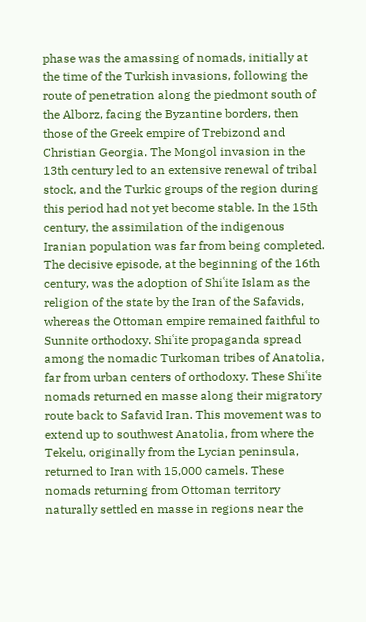phase was the amassing of nomads, initially at the time of the Turkish invasions, following the route of penetration along the piedmont south of the Alborz, facing the Byzantine borders, then those of the Greek empire of Trebizond and Christian Georgia. The Mongol invasion in the 13th century led to an extensive renewal of tribal stock, and the Turkic groups of the region during this period had not yet become stable. In the 15th century, the assimilation of the indigenous Iranian population was far from being completed. The decisive episode, at the beginning of the 16th century, was the adoption of Shiʿite Islam as the religion of the state by the Iran of the Safavids, whereas the Ottoman empire remained faithful to Sunnite orthodoxy. Shiʿite propaganda spread among the nomadic Turkoman tribes of Anatolia, far from urban centers of orthodoxy. These Shiʿite nomads returned en masse along their migratory route back to Safavid Iran. This movement was to extend up to southwest Anatolia, from where the Tekelu, originally from the Lycian peninsula, returned to Iran with 15,000 camels. These nomads returning from Ottoman territory naturally settled en masse in regions near the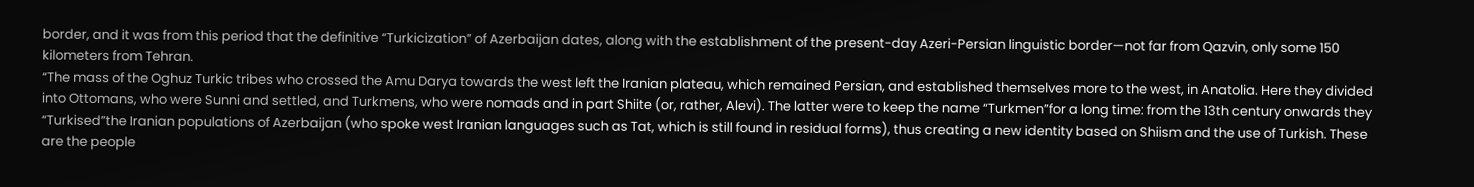border, and it was from this period that the definitive “Turkicization” of Azerbaijan dates, along with the establishment of the present-day Azeri-Persian linguistic border—not far from Qazvin, only some 150 kilometers from Tehran.
“The mass of the Oghuz Turkic tribes who crossed the Amu Darya towards the west left the Iranian plateau, which remained Persian, and established themselves more to the west, in Anatolia. Here they divided into Ottomans, who were Sunni and settled, and Turkmens, who were nomads and in part Shiite (or, rather, Alevi). The latter were to keep the name “Turkmen”for a long time: from the 13th century onwards they “Turkised”the Iranian populations of Azerbaijan (who spoke west Iranian languages such as Tat, which is still found in residual forms), thus creating a new identity based on Shiism and the use of Turkish. These are the people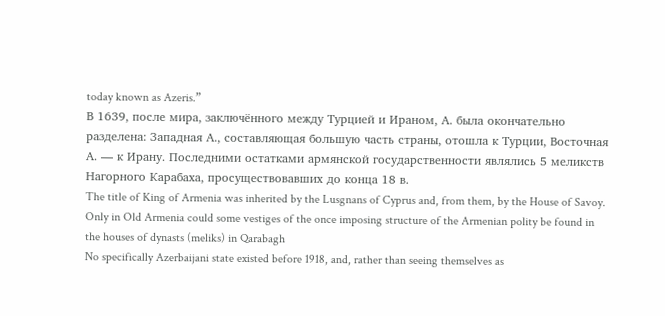today known as Azeris.”
В 1639, после мира, заключённого между Турцией и Ираном, А. была окончательно разделена: Западная А., составляющая большую часть страны, отошла к Турции, Восточная А. — к Ирану. Последними остатками армянской государственности являлись 5 меликств Нагорного Карабаха, просуществовавших до конца 18 в.
The title of King of Armenia was inherited by the Lusgnans of Cyprus and, from them, by the House of Savoy. Only in Old Armenia could some vestiges of the once imposing structure of the Armenian polity be found in the houses of dynasts (meliks) in Qarabagh
No specifically Azerbaijani state existed before 1918, and, rather than seeing themselves as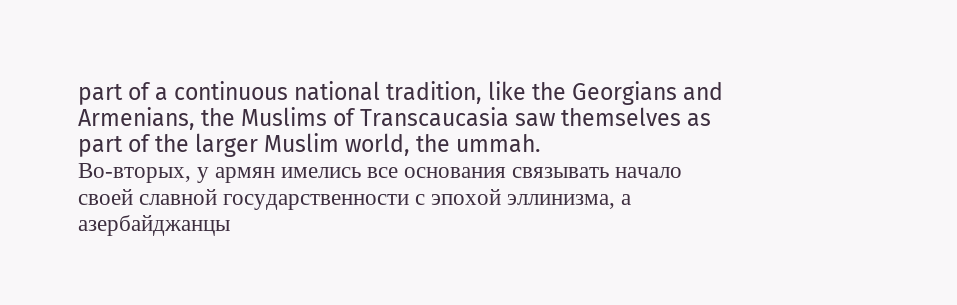part of a continuous national tradition, like the Georgians and Armenians, the Muslims of Transcaucasia saw themselves as part of the larger Muslim world, the ummah.
Во-вторых, у армян имелись все основания связывать начало своей славной государственности с эпохой эллинизма, а азербайджанцы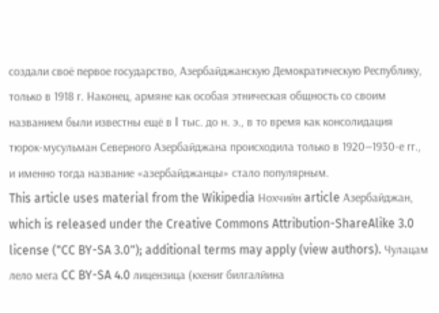создали своё первое государство, Азербайджанскую Демократическую Республику, только в 1918 г. Наконец, армяне как особая этническая общность со своим названием были известны ещё в I тыс. до н. э., в то время как консолидация тюрок-мусульман Северного Азербайджана происходила только в 1920—1930-е гг., и именно тогда название «азербайджанцы» стало популярным.
This article uses material from the Wikipedia Нохчийн article Азербайджан, which is released under the Creative Commons Attribution-ShareAlike 3.0 license ("CC BY-SA 3.0"); additional terms may apply (view authors). Чулацам лело мега CC BY-SA 4.0 лицензица (кхениг билгалйина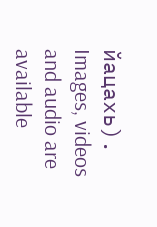йацахь). Images, videos and audio are available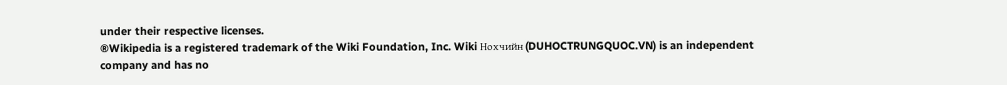under their respective licenses.
®Wikipedia is a registered trademark of the Wiki Foundation, Inc. Wiki Нохчийн (DUHOCTRUNGQUOC.VN) is an independent company and has no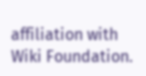affiliation with Wiki Foundation.